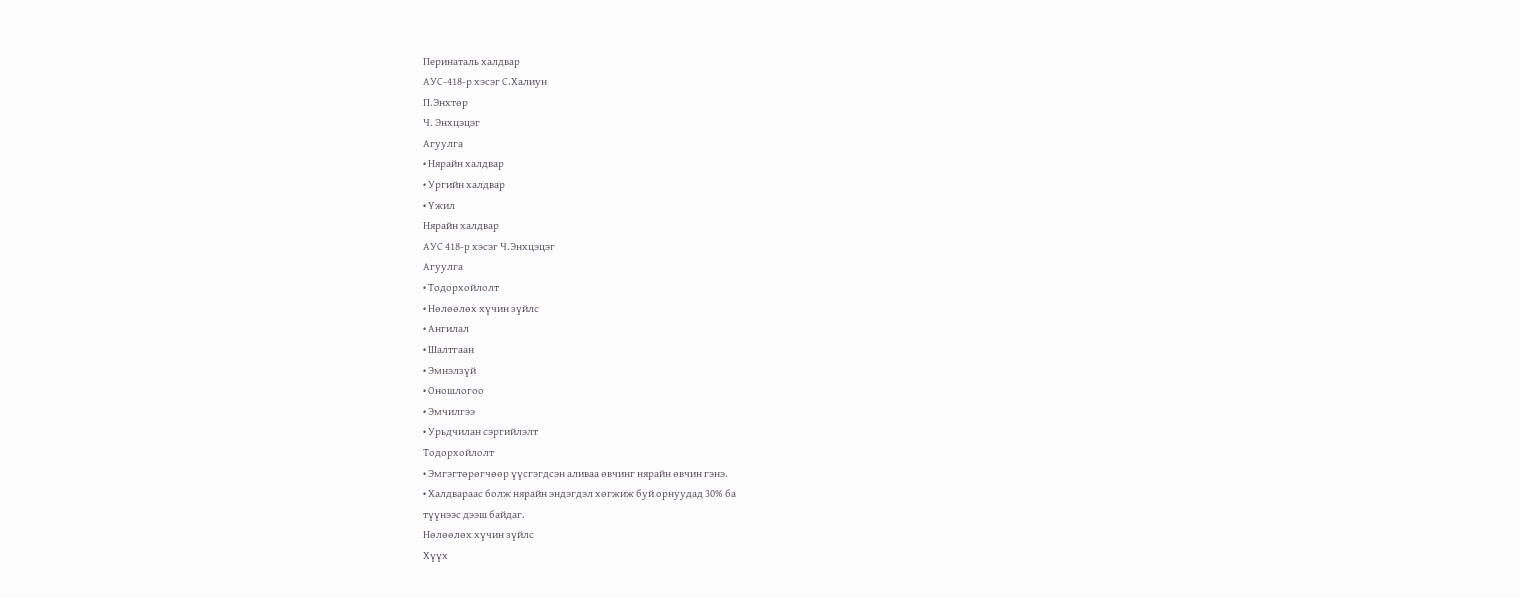Перинаталь халдвар
АУС-418-р хэсэг С.Халиун
П.Энхтөр
Ч. Энхцэцэг
Агуулга
• Нярайн халдвар
• Ургийн халдвар
• Үжил
Нярайн халдвар
АУС 418-р хэсэг Ч.Энхцэцэг
Агуулга
• Тодорхойлолт
• Нөлөөлөх хүчин зүйлс
• Ангилал
• Шалтгаан
• Эмнэлзүй
• Оношлогоо
• Эмчилгээ
• Урьдчилан сэргийлэлт
Тодорхойлолт
• Эмгэгтөрөгчөөр үүсгэгдсэн аливаа өвчинг нярайн өвчин гэнэ.
• Халдвараас болж нярайн эндэгдэл хөгжиж буй орнуудад 30% ба
түүнээс дээш байдаг.
Нөлөөлөх хүчин зүйлс
Хүүх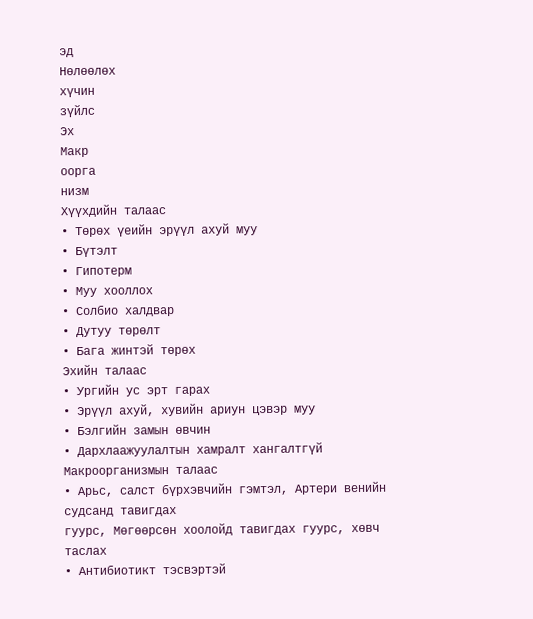эд
Нөлөөлөх
хүчин
зүйлс
Эх
Макр
оорга
низм
Хүүхдийн талаас
• Төрөх үеийн эрүүл ахуй муу
• Бүтэлт
• Гипотерм
• Муу хооллох
• Солбио халдвар
• Дутуу төрөлт
• Бага жинтэй төрөх
Эхийн талаас
• Ургийн ус эрт гарах
• Эрүүл ахуй, хувийн ариун цэвэр муу
• Бэлгийн замын өвчин
• Дархлаажуулалтын хамралт хангалтгүй
Макроорганизмын талаас
• Арьс, салст бүрхэвчийн гэмтэл, Артери венийн судсанд тавигдах
гуурс, Мөгөөрсөн хоолойд тавигдах гуурс, хөвч таслах
• Антибиотикт тэсвэртэй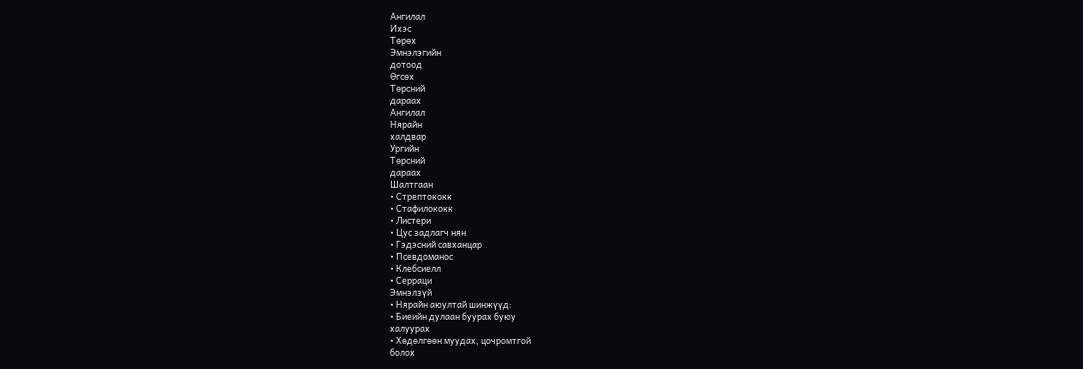Ангилал
Ихэс
Төрөх
Эмнэлэгийн
дотоод
Өгсөх
Төрсний
дараах
Ангилал
Нярайн
халдвар
Ургийн
Төрсний
дараах
Шалтгаан
• Стрептококк
• Стафилококк
• Листери
• Цус задлагч нян
• Гэдэсний савханцар
• Псевдоманос
• Клебсиелл
• Серраци
Эмнэлзүй
• Нярайн аюултай шинжүүд:
• Биеийн дулаан буурах буюу
халуурах
• Хөдөлгөөн муудах, цочромтгой
болох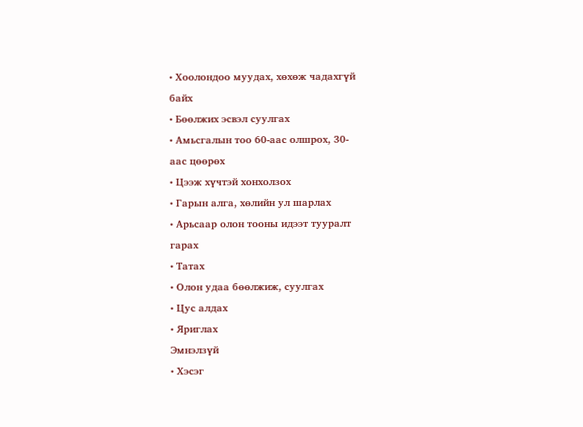• Хоолондоо муудах, хөхөж чадахгүй
байх
• Бөөлжих эсвэл суулгах
• Амьсгалын тоо 60-аас олшрох, 30-
аас цөөрөх
• Цээж хүчтэй хонхолзох
• Гарын алга, хөлийн ул шарлах
• Арьсаар олон тооны идээт тууралт
гарах
• Татах
• Олон удаа бөөлжиж, суулгах
• Цус алдах
• Яриглах
Эмнэлзүй
• Хэсэг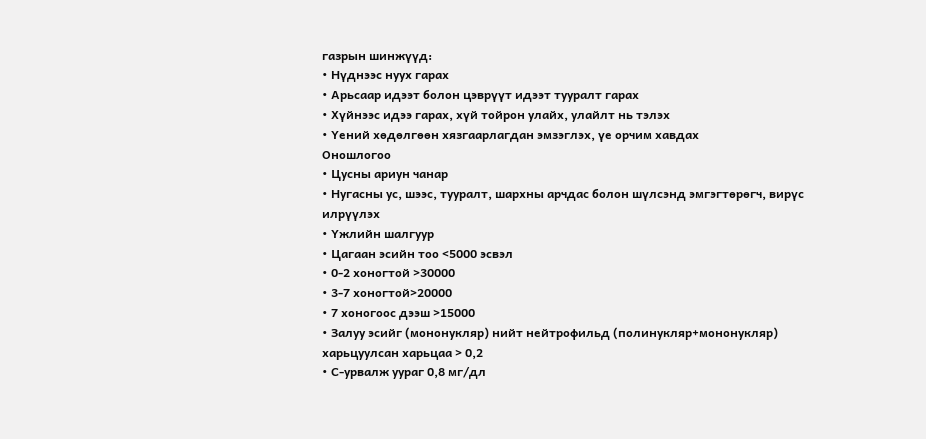газрын шинжүүд:
• Нүднээс нуух гарах
• Арьсаар идээт болон цэврүүт идээт тууралт гарах
• Хүйнээс идээ гарах, хүй тойрон улайх, улайлт нь тэлэх
• Үений хөдөлгөөн хязгаарлагдан эмзэглэх, үе орчим хавдах
Оношлогоо
• Цусны ариун чанар
• Нугасны ус, шээс, тууралт, шархны арчдас болон шүлсэнд эмгэгтөрөгч, вирүс илрүүлэх
• Үжлийн шалгуур
• Цагаан эсийн тоо <5000 эсвэл
• 0-2 хоногтой >30000
• 3-7 хоногтой>20000
• 7 хоногоос дээш >15000
• Залуу эсийг (мононукляр) нийт нейтрофильд (полинукляр+мононукляр) харьцуулсан харьцаа > 0,2
• С-урвалж уураг 0,8 мг/дл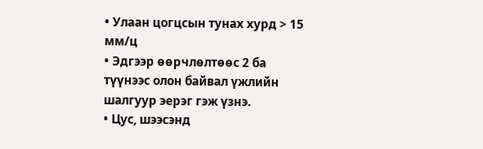• Улаан цогцсын тунах хурд > 15 мм/ц
• Эдгээр өөрчлөлтөөс 2 ба түүнээс олон байвал үжлийн шалгуур эерэг гэж үзнэ.
• Цус, шээсэнд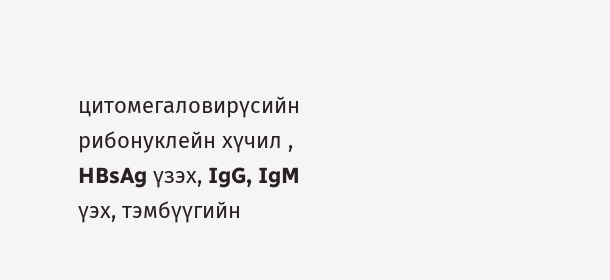цитомегаловирүсийн рибонуклейн хүчил , HBsAg үзэх, IgG, IgM үэх, тэмбүүгийн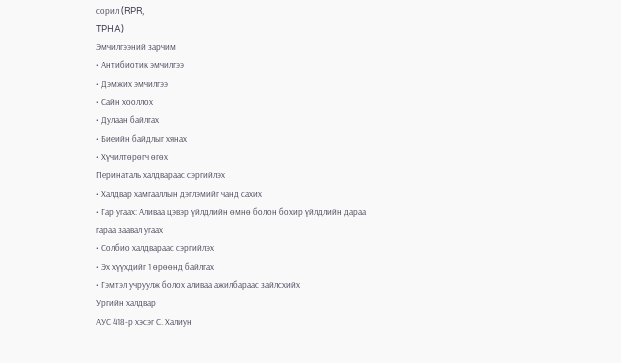сорил (RPR,
TPHA)
Эмчилгээний зарчим
• Антибиотик эмчилгээ
• Дэмжих эмчилгээ
• Сайн хооллох
• Дулаан байлгах
• Биеийн байдлыг хянах
• Хүчилтөрөгч өгөх
Перинаталь халдвараас сэргийлэх
• Халдвар хамгааллын дэглэмийг чанд сахих
• Гар угаах: Аливаа цэвэр үйлдлийн өмнө болон бохир үйлдлийн дараа
гараа заавал угаах
• Солбио халдвараас сэргийлэх
• Эх хүүхдийг 1 өрөөнд байлгах
• Гэмтэл учруулж болох аливаа ажилбараас зайлсхийх
Ургийн халдвар
АУС 418-р хэсэг С. Халиун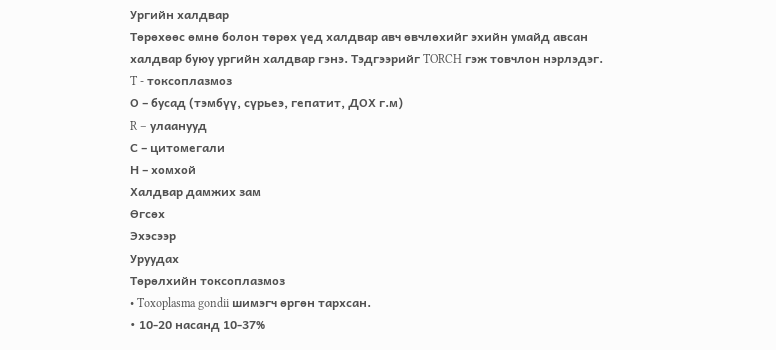Ургийн халдвар
Төрөхөөс өмнө болон төрөх үед халдвар авч өвчлөхийг эхийн умайд авсан
халдвар буюу ургийн халдвар гэнэ. Тэдгээрийг TORCH гэж товчлон нэрлэдэг.
T - токсоплазмоз
О – бусад (тэмбүү, сүрьеэ, гепатит, ДОХ г.м)
R – улаанууд
С – цитомегали
Н – хомхой
Халдвар дамжих зам
Өгсөх
Эхэсээр
Уруудах
Төрөлхийн токсоплазмоз
• Toxoplasma gondii шимэгч өргөн тархсан.
• 10-20 насанд 10-37%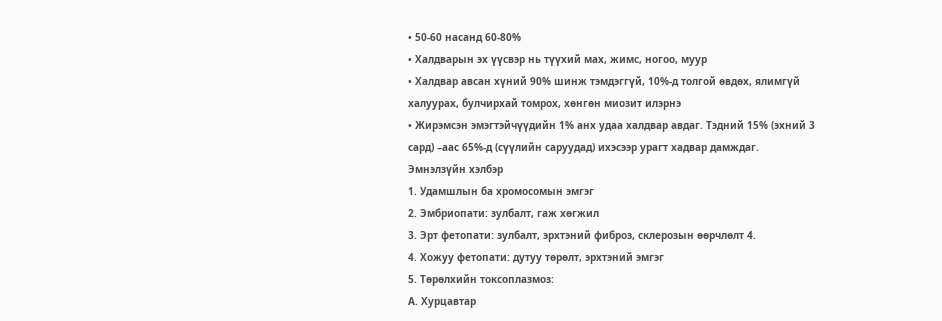• 50-60 насанд 60-80%
• Халдварын эх үүсвэр нь түүхий мах, жимс, ногоо, муур
• Халдвар авсан хүний 90% шинж тэмдэггүй, 10%-д толгой өвдөх, ялимгүй
халуурах, булчирхай томрох, хөнгөн миозит илэрнэ
• Жирэмсэн эмэгтэйчүүдийн 1% анх удаа халдвар авдаг. Тэдний 15% (эхний 3
сард) –аас 65%-д (сүүлийн саруудад) ихэсээр урагт хадвар дамждаг.
Эмнэлзүйн хэлбэр
1. Удамшлын ба хромосомын эмгэг
2. Эмбриопати: зулбалт, гаж хөгжил
3. Эрт фетопати: зулбалт, эрхтэний фиброз, склерозын өөрчлөлт 4.
4. Хожуу фетопати: дутуу төрөлт, эрхтэний эмгэг
5. Төрөлхийн токсоплазмоз:
А. Хурцавтар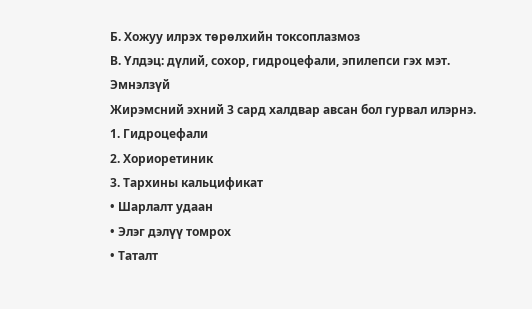Б. Хожуу илрэх төрөлхийн токсоплазмоз
В. Үлдэц: дүлий, сохор, гидроцефали, эпилепси гэх мэт.
Эмнэлзүй
Жирэмсний эхний 3 сард халдвар авсан бол гурвал илэрнэ.
1. Гидроцефали
2. Хориоретиник
3. Тархины кальцификат
• Шарлалт удаан
• Элэг дэлүү томрох
• Таталт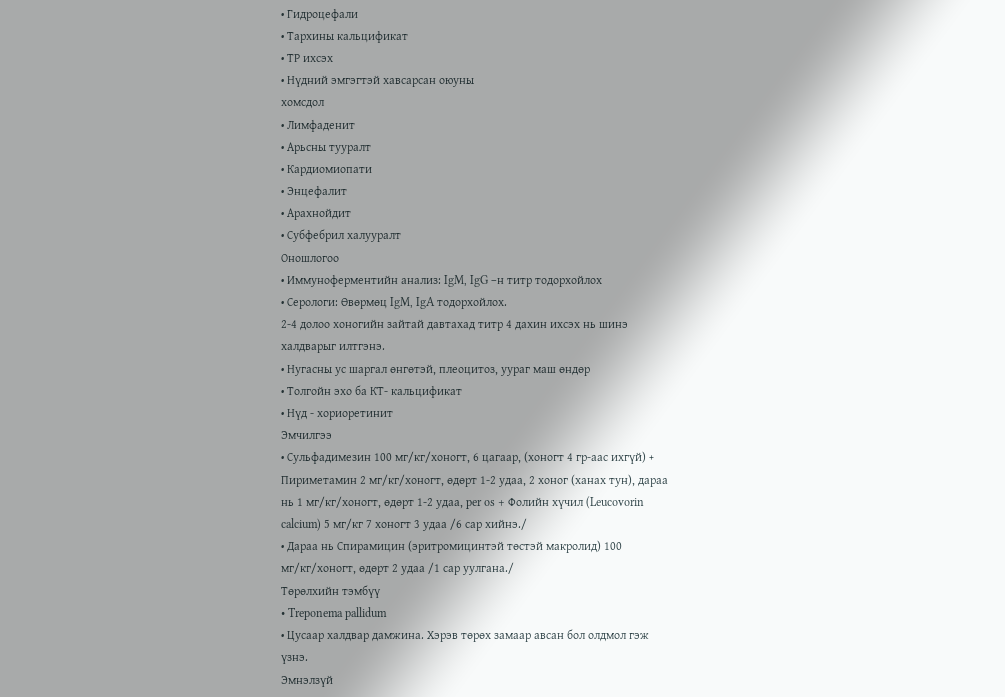• Гидроцефали
• Тархины кальцификат
• ТР ихсэх
• Нүдний эмгэгтэй хавсарсан оюуны
хомсдол
• Лимфаденит
• Арьсны тууралт
• Кардиомиопати
• Энцефалит
• Арахнойдит
• Субфебрил халууралт
Оношлогоо
• Иммуноферментийн анализ: IgM, IgG –н титр тодорхойлох
• Серологи: Өвөрмөц IgM, IgA тодорхойлох.
2-4 долоо хоногийн зайтай давтахад титр 4 дахин ихсэх нь шинэ
халдварыг илтгэнэ.
• Нугасны ус шаргал өнгөтэй, плеоцитоз, уураг маш өндөр
• Толгойн эхо ба КТ- кальцификат
• Нүд - хориоретинит
Эмчилгээ
• Сульфадимезин 100 мг/кг/хоногт, 6 цагаар, (хоногт 4 гр-аас ихгүй) +
Пириметамин 2 мг/кг/хоногт, өдөрт 1-2 удаа, 2 хоног (ханах тун), дараа
нь 1 мг/кг/хоногт, өдөрт 1-2 удаа, per os + Фолийн хүчил (Leucovorin
calcium) 5 мг/кг 7 хоногт 3 удаа /6 сар хийнэ./
• Дараа нь Спирамицин (эритромицинтэй төстэй макролид) 100
мг/кг/хоногт, өдөрт 2 удаа /1 сар уулгана./
Төрөлхийн тэмбүү
• Treponema pallidum
• Цусаар халдвар дамжина. Хэрэв төрөх замаар авсан бол олдмол гэж
үзнэ.
Эмнэлзүй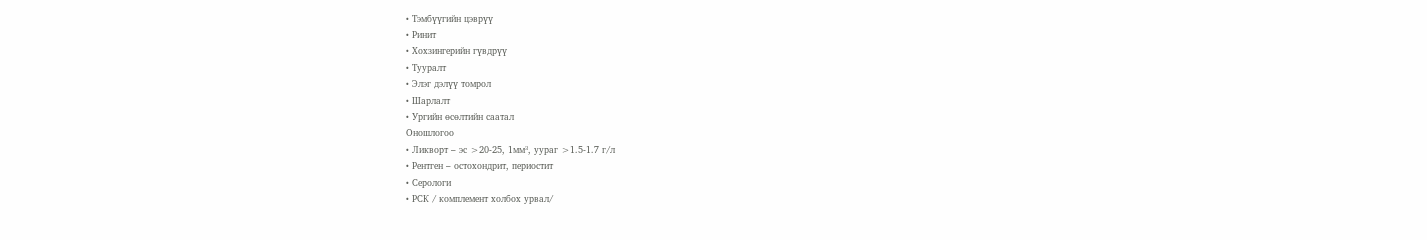• Тэмбүүгийн цэврүү
• Ринит
• Хохзингерийн гүвдрүү
• Тууралт
• Элэг дэлүү томрол
• Шарлалт
• Ургийн өсөлтийн саатал
Оношлогоо
• Ликворт – эс >20-25, 1мм³, уураг >1.5-1.7 г/л
• Рентген – остохондрит, периостит
• Серологи
• РСК / комплемент холбох урвал/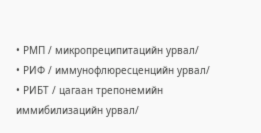• РМП / микропреципитацийн урвал/
• РИФ / иммунофлюресценцийн урвал/
• РИБТ / цагаан трепонемийн иммибилизацийн урвал/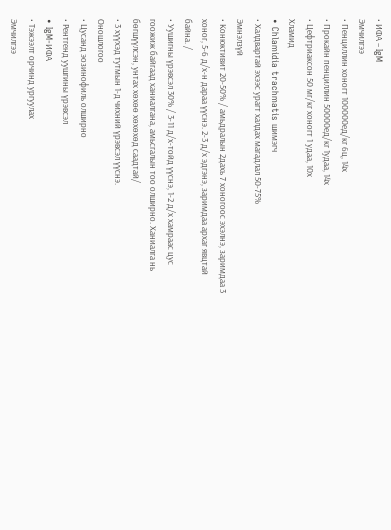• ИФА – IgM
Эмчилгээ
• Пенциллин хоногт 100000ед/кг 6ц, 14х
• Прокайн пенциллин 50000ед/кг 1удаа, 14х
• Цефтриаксон 50 мг/кг хоногт 1 удаа, 10х
Хламид
• Chlamidia trachmatis шимэгч
• Халдвартай эхээс урагт халдах магадлал 50-75%
Эмнэлзүй
• Конюктивит 20-50% / амьдралын 2дахь 7 хоногоос эхэлнэ, заримдаа 3
хоног, 5-6 д/х-н дараа үүснэ. 2-3 д/х эдгэнэ, заримдаа архаг явцтай
байна. /
• Уушигны үрэвсэл 30% / 3-11 д/х-тойд үүснэ, 1-2 д/х хамраас цус
гоожиж байгаад ханиалгана, амьсгалын тоо олширно. Ханиалга нь
бөгшүүлсэн, унтах хөхөө хөхөхөд саадтай/
• 3 хүүхэд тутмын 1-д чихний үрэвсэл үүснэ.
Оношлогоо
• Цусанд эозинофиль олширно
• Рентгенд уушгины үрэвсэл
• IgM-ИФА
• Тэжээлт орчинд ургуулах
Эмчилгээ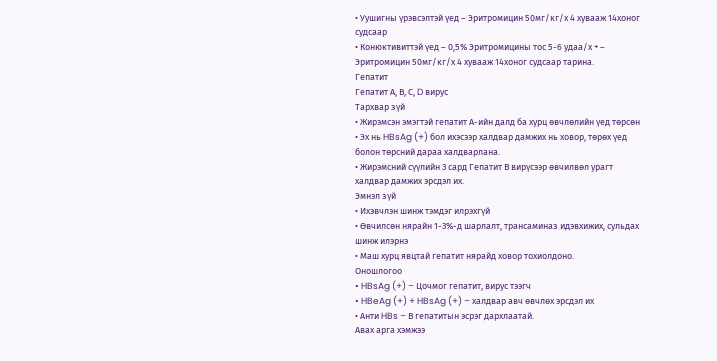• Уушигны үрэвсэлтэй үед – Эритромицин 50мг/кг/х 4 хувааж 14хоног
судсаар
• Конюктивиттэй үед – 0,5% Эритромицины тос 5-6 удаа/х + –
Эритромицин 50мг/кг/х 4 хувааж 14хоног судсаар тарина.
Гепатит
Гепатит А, В, С, D вирус
Тархвар зүй
• Жирэмсэн эмэгтэй гепатит А-ийн далд ба хурц өвчлөлийн үед төрсөн
• Эх нь HBsAg (+) бол ихэсээр халдвар дамжих нь ховор, төрөх үед
болон төрсний дараа халдварлана.
• Жирэмсний сүүлийн 3 сард Гепатит В вирүсээр өвчилвөл урагт
халдвар дамжих эрсдэл их.
Эмнэл зүй
• Ихэвчлэн шинж тэмдэг илрэхгүй
• Өвчилсөн нярайн 1-3%-д шарлалт, трансаминаз идэвхижих, сульдах
шинж илэрнэ
• Маш хурц явцтай гепатит нярайд ховор тохиолдоно.
Оношлогоо
• HBsAg (+) – Цочмог гепатит, вирус тээгч
• HBeAg (+) + HBsAg (+) – халдвар авч өвчлөх эрсдэл их
• Анти HBs – В гепатитын эсрэг дархлаатай.
Авах арга хэмжээ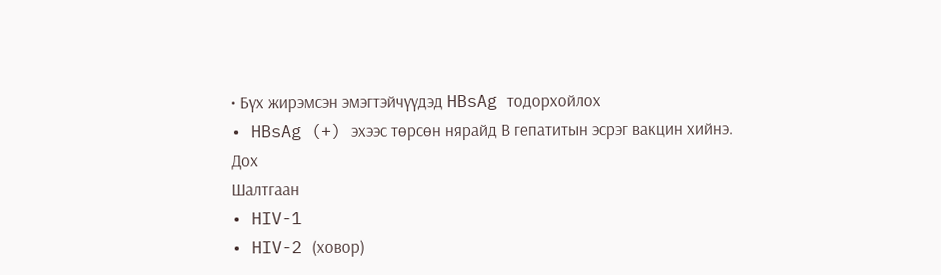• Бүх жирэмсэн эмэгтэйчүүдэд HBsAg тодорхойлох
• HBsAg (+) эхээс төрсөн нярайд В гепатитын эсрэг вакцин хийнэ.
Дох
Шалтгаан
• HIV-1
• HIV-2 (ховор)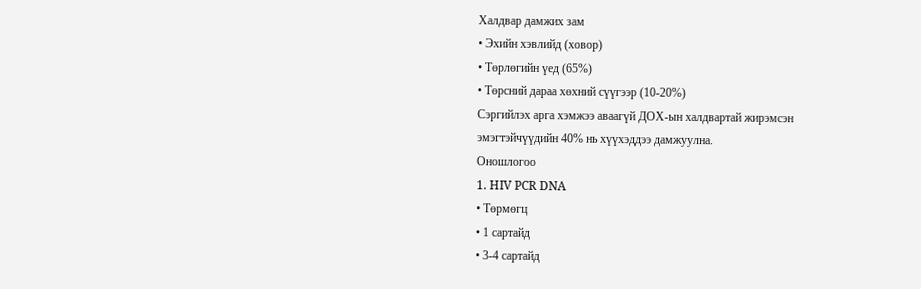Халдвар дамжих зам
• Эхийн хэвлийд (ховор)
• Төрлөгийн үед (65%)
• Төрсний дараа хөхний сүүгээр (10-20%)
Сэргийлэх арга хэмжээ аваагүй ДОХ-ын халдвартай жирэмсэн
эмэгтэйчүүдийн 40% нь хүүхэддээ дамжуулна.
Оношлогоо
1. HIV PCR DNA
• Төрмөгц
• 1 сартайд
• 3-4 сартайд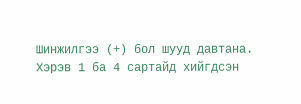Шинжилгээ (+) бол шууд давтана.
Хэрэв 1 ба 4 сартайд хийгдсэн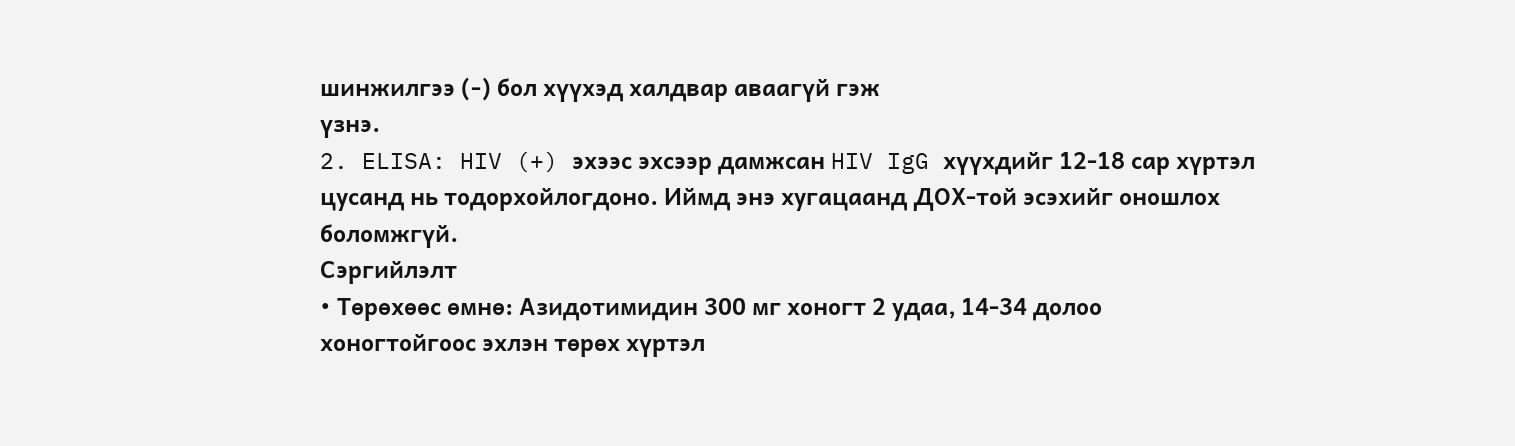шинжилгээ (-) бол хүүхэд халдвар аваагүй гэж
үзнэ.
2. ELISA: HIV (+) эхээс эхсээр дамжсан HIV IgG хүүхдийг 12-18 сар хүртэл
цусанд нь тодорхойлогдоно. Иймд энэ хугацаанд ДОХ-той эсэхийг оношлох
боломжгүй.
Сэргийлэлт
• Төрөхөөс өмнө: Азидотимидин 300 мг хоногт 2 удаа, 14-34 долоо
хоногтойгоос эхлэн төрөх хүртэл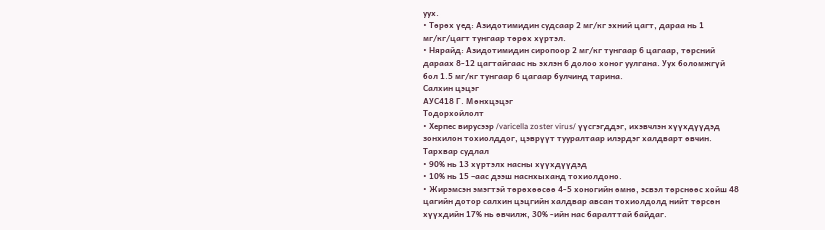уух.
• Төрөх үед: Азидотимидин судсаар 2 мг/кг эхний цагт, дараа нь 1
мг/кг/цагт тунгаар төрөх хүртэл.
• Нярайд: Азидотимидин сиропоор 2 мг/кг тунгаар 6 цагаар, төрсний
дараах 8-12 цагтайгаас нь эхлэн 6 долоо хоног уулгана. Уух боломжгүй
бол 1.5 мг/кг тунгаар 6 цагаар булчинд тарина.
Салхин цэцэг
АУС418 Г. Мөнхцэцэг
Тодорхойлолт
• Херпес вирусээр /varicella zoster virus/ үүсгэгддэг, ихэвчлэн хүүхдүүдэд
зонхилон тохиолддог, цэврүүт тууралтаар илэрдэг халдварт өвчин.
Тархвар судлал
• 90% нь 13 хүртэлх насны хүүхдүүдэд
• 10% нь 15 –аас дээш наснхыханд тохиолдоно.
• Жирэмсэн эмэгтэй төрөхөөсөө 4-5 хоногийн өмнө, эсвэл төрснөөс хойш 48
цагийн дотор салхин цэцгийн халдвар авсан тохиолдолд нийт төрсөн
хүүхдийн 17% нь өвчилж, 30% -ийн нас баралттай байдаг.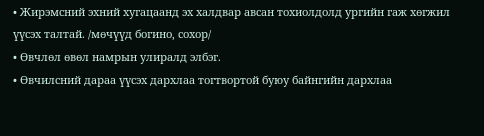• Жирэмсний эхний хугацаанд эх халдвар авсан тохиолдолд ургийн гаж хөгжил
үүсэх талтай. /мөчүүд богино, сохор/
• Өвчлөл өвөл намрын улиралд элбэг.
• Өвчилсний дараа үүсэх дархлаа тогтвортой буюу байнгийн дархлаа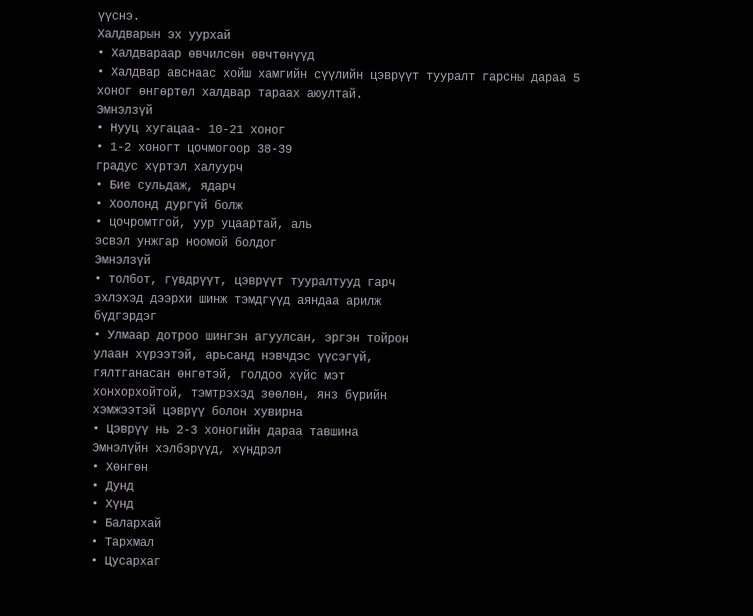үүснэ.
Халдварын эх уурхай
• Халдвараар өвчилсөн өвчтөнүүд
• Халдвар авснаас хойш хамгийн сүүлийн цэврүүт тууралт гарсны дараа 5
хоног өнгөртөл халдвар тараах аюултай.
Эмнэлзүй
• Нууц хугацаа- 10-21 хоног
• 1-2 хоногт цочмогоор 38-39
градус хүртэл халуурч
• Бие сульдаж, ядарч
• Хоолонд дургүй болж
• цочромтгой, уур уцаартай, аль
эсвэл унжгар ноомой болдог
Эмнэлзүй
• толбот, гүвдрүүт, цэврүүт тууралтууд гарч
эхлэхэд дээрхи шинж тэмдгүүд аяндаа арилж
бүдгэрдэг
• Улмаар дотроо шингэн агуулсан, эргэн тойрон
улаан хүрээтэй, арьсанд нэвчдэс үүсэгүй,
гялтганасан өнгөтэй, голдоо хүйс мэт
хонхорхойтой, тэмтрэхэд зөөлөн, янз бүрийн
хэмжээтэй цэврүү болон хувирна
• Цэврүү нь 2-3 хоногийн дараа тавшина
Эмнэлүйн хэлбэрүүд, хүндрэл
• Хөнгөн
• Дунд
• Хүнд
• Балархай
• Тархмал
• Цусархаг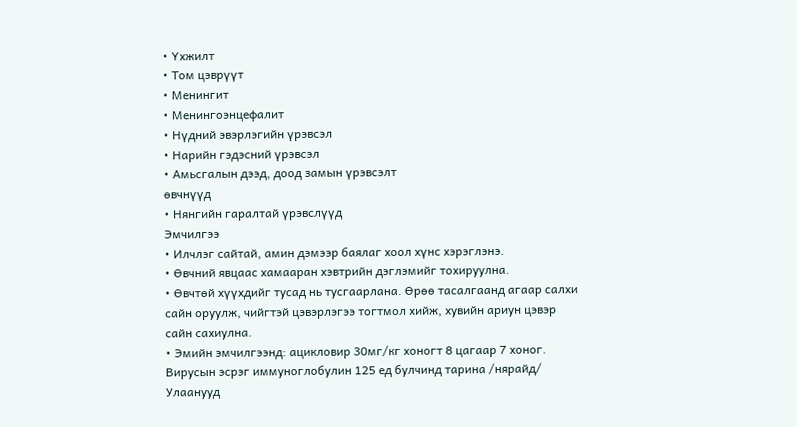• Үхжилт
• Том цэврүүт
• Менингит
• Менингоэнцефалит
• Нүдний эвэрлэгийн үрэвсэл
• Нарийн гэдэсний үрэвсэл
• Амьсгалын дээд, доод замын үрэвсэлт
өвчнүүд
• Нянгийн гаралтай үрэвслүүд
Эмчилгээ
• Илчлэг сайтай, амин дэмээр баялаг хоол хүнс хэрэглэнэ.
• Өвчний явцаас хамааран хэвтрийн дэглэмийг тохируулна.
• Өвчтөй хүүхдийг тусад нь тусгаарлана. Өрөө тасалгаанд агаар салхи
сайн оруулж, чийгтэй цэвэрлэгээ тогтмол хийж, хувийн ариун цэвэр
сайн сахиулна.
• Эмийн эмчилгээнд: ацикловир 30мг/кг хоногт 8 цагаар 7 хоног.
Вирусын эсрэг иммуноглобулин 125 ед булчинд тарина /нярайд/
Улаанууд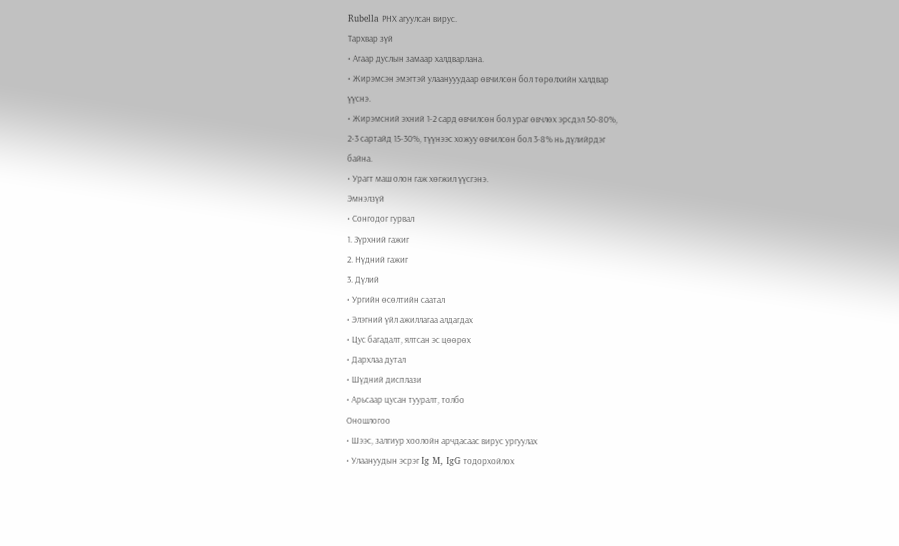Rubella РНХ агуулсан вирус.
Тархвар зүй
• Агаар дуслын замаар халдварлана.
• Жирэмсэн эмэгтэй улаанууудаар өвчилсөн бол төрөлхийн халдвар
үүснэ.
• Жирэмсний эхний 1-2 сард өвчилсөн бол ураг өвчлөх эрсдэл 50-80%,
2-3 сартайд 15-30%, түүнээс хожуу өвчилсөн бол 3-8% нь дүлийрдэг
байна.
• Урагт маш олон гаж хөгжил үүсгэнэ.
Эмнэлзүй
• Сонгодог гурвал
1. Зүрхний гажиг
2. Нүдний гажиг
3. Дүлий
• Ургийн өсөлтийн саатал
• Элэгний үйл ажиллагаа алдагдах
• Цус багадалт, ялтсан эс цөөрөх
• Дархлаа дутал
• Шүдний дисплази
• Арьсаар цусан тууралт, толбо
Оношлогоо
• Шээс, залгиур хоолойн арчдасаас вирус ургуулах
• Улаануудын эсрэг Ig M, IgG тодорхойлох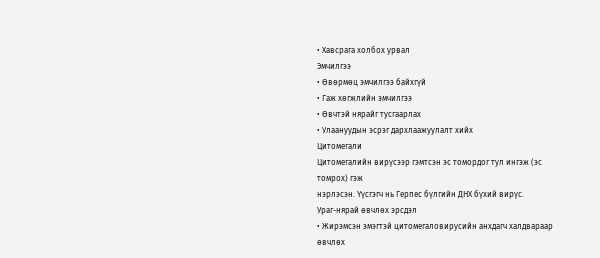• Хавсрага холбох урвал
Эмчилгээ
• Өвөрмөц эмчилгээ байхгүй
• Гаж хөгжлийн эмчилгээ
• Өвчтэй нярайг тусгаарлах
• Улаануудын эсрэг дархлаажуулалт хийх
Цитомегали
Цитомегалийн вирүсээр гэмтсэн эс томордог тул ингэж (эс томрох) гэж
нэрлэсэн. Үүсгэгч нь Герпес бүлгийн ДНХ бүхий вирүс.
Ураг-нярай өвчлөх эрсдэл
• Жирэмсэн эмэгтэй цитомегаловирусийн анхдагч халдвараар өвчлөх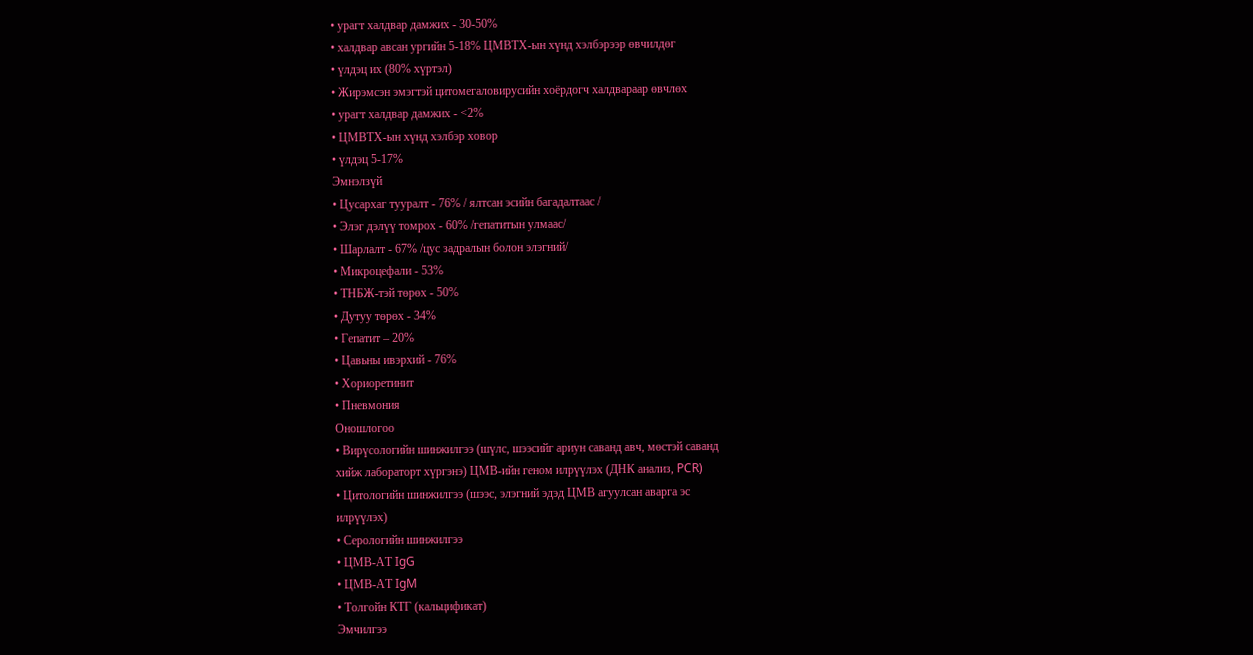• урагт халдвар дамжих - 30-50%
• халдвар авсан ургийн 5-18% ЦМВТХ-ын хүнд хэлбэрээр өвчилдөг
• үлдэц их (80% хүртэл)
• Жирэмсэн эмэгтэй цитомегаловирусийн хоёрдогч халдвараар өвчлөх
• урагт халдвар дамжих - <2%
• ЦМВТХ-ын хүнд хэлбэр ховор
• үлдэц 5-17%
Эмнэлзүй
• Цусархаг тууралт - 76% / ялтсан эсийн багадалтаас /
• Элэг дэлүү томрох - 60% /гепатитын улмаас/
• Шарлалт - 67% /цус задралын болон элэгний/
• Микроцефали - 53%
• ТНБЖ-тэй төрөх - 50%
• Дутуу төрөх - 34%
• Гепатит – 20%
• Цавьны ивэрхий - 76%
• Хориоретинит
• Пневмония
Оношлогоо
• Вирүсологийн шинжилгээ (шүлс, шээсийг ариун саванд авч, мөстэй саванд
хийж лабораторт хүргэнэ) ЦМВ-ийн геном илрүүлэх (ДНК анализ, PCR)
• Цитологийн шинжилгээ (шээс, элэгний эдэд ЦМВ агуулсан аварга эс
илрүүлэх)
• Серологийн шинжилгээ
• ЦМВ-АТ IgG
• ЦМВ-АТ IgM
• Толгойн КТГ (кальцификат)
Эмчилгээ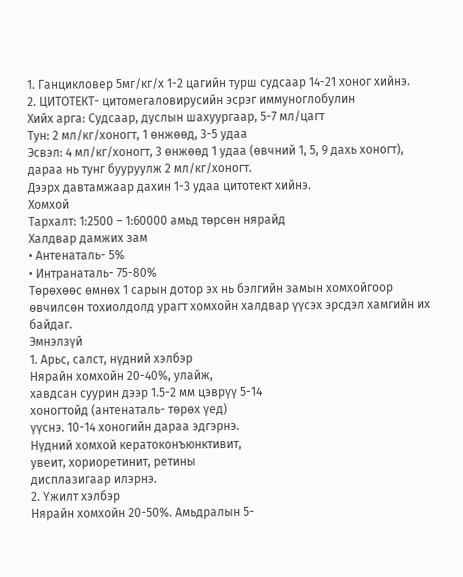1. Ганцикловер 5мг/кг/х 1-2 цагийн турш судсаар 14-21 хоног хийнэ.
2. ЦИТОТЕКТ- цитомегаловирусийн эсрэг иммуноглобулин
Хийх арга: Судсаар, дуслын шахуургаар, 5-7 мл/цагт
Тун: 2 мл/кг/хоногт, 1 өнжөөд, 3-5 удаа
Эсвэл: 4 мл/кг/хоногт, 3 өнжөөд 1 удаа (өвчний 1, 5, 9 дахь хоногт),
дараа нь тунг бууруулж 2 мл/кг/хоногт.
Дээрх давтамжаар дахин 1-3 удаа цитотект хийнэ.
Хомхой
Тархалт: 1:2500 – 1:60000 амьд төрсөн нярайд
Халдвар дамжих зам
• Антенаталь- 5%
• Интранаталь- 75-80%
Төрөхөөс өмнөх 1 сарын дотор эх нь бэлгийн замын хомхойгоор
өвчилсөн тохиолдолд урагт хомхойн халдвар үүсэх эрсдэл хамгийн их
байдаг.
Эмнэлзүй
1. Арьс, салст, нүдний хэлбэр
Нярайн хомхойн 20-40%, улайж,
хавдсан суурин дээр 1.5-2 мм цэврүү 5-14
хоногтойд (антенаталь- төрөх үед)
үүснэ. 10-14 хоногийн дараа эдгэрнэ.
Нүдний хомхой кератоконъюнктивит,
увеит, хориоретинит, ретины
дисплазигаар илэрнэ.
2. Үжилт хэлбэр
Нярайн хомхойн 20-50%. Амьдралын 5-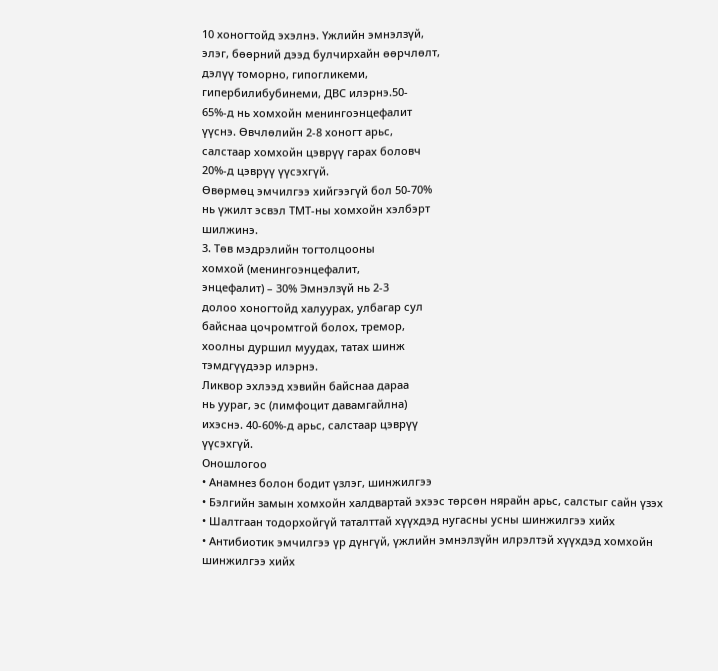10 хоногтойд эхэлнэ. Үжлийн эмнэлзүй,
элэг, бөөрний дээд булчирхайн өөрчлөлт,
дэлүү томорно, гипогликеми,
гипербилибубинеми, ДВС илэрнэ.50-
65%-д нь хомхойн менингоэнцефалит
үүснэ. Өвчлөлийн 2-8 хоногт арьс,
салстаар хомхойн цэврүү гарах боловч
20%-д цэврүү үүсэхгүй.
Өвөрмөц эмчилгээ хийгээгүй бол 50-70%
нь үжилт эсвэл ТМТ-ны хомхойн хэлбэрт
шилжинэ.
3. Төв мэдрэлийн тогтолцооны
хомхой (менингоэнцефалит,
энцефалит) – 30% Эмнэлзүй нь 2-3
долоо хоногтойд халуурах, улбагар сул
байснаа цочромтгой болох, тремор,
хоолны дуршил муудах, татах шинж
тэмдгүүдээр илэрнэ.
Ликвор эхлээд хэвийн байснаа дараа
нь уураг, эс (лимфоцит давамгайлна)
ихэснэ. 40-60%-д арьс, салстаар цэврүү
үүсэхгүй.
Оношлогоо
• Анамнез болон бодит үзлэг, шинжилгээ
• Бэлгийн замын хомхойн халдвартай эхээс төрсөн нярайн арьс, салстыг сайн үзэх
• Шалтгаан тодорхойгүй таталттай хүүхдэд нугасны усны шинжилгээ хийх
• Антибиотик эмчилгээ үр дүнгүй, үжлийн эмнэлзүйн илрэлтэй хүүхдэд хомхойн
шинжилгээ хийх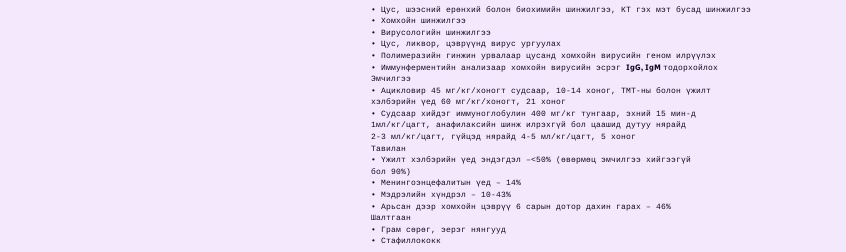• Цус, шээсний ерөнхий болон биохимийн шинжилгээ, КТ гэх мэт бусад шинжилгээ
• Хомхойн шинжилгээ
• Вирусологийн шинжилгээ
• Цус, ликвор, цэврүүнд вирус ургуулах
• Полимеразийн гинжин урвалаар цусанд хомхойн вирусийн геном илрүүлэх
• Иммунферментийн анализаар хомхойн вирусийн эсрэг IgG, IgM тодорхойлох
Эмчилгээ
• Ацикловир 45 мг/кг/хоногт судсаар, 10-14 хоног, ТМТ-ны болон үжилт
хэлбэрийн үед 60 мг/кг/хоногт, 21 хоног
• Судсаар хийдэг иммуноглобулин 400 мг/кг тунгаар, эхний 15 мин-д
1мл/кг/цагт, анафилаксийн шинж илрэхгүй бол цаашид дутуу нярайд
2-3 мл/кг/цагт, гүйцэд нярайд 4-5 мл/кг/цагт, 5 хоног
Тавилан
• Үжилт хэлбэрийн үед эндэгдэл –<50% (өвөрмөц эмчилгээ хийгээгүй
бол 90%)
• Менингоэнцефалитын үед – 14%
• Мэдрэлийн хүндрэл – 10-43%
• Арьсан дээр хомхойн цэврүү 6 сарын дотор дахин гарах – 46%
Шалтгаан
• Грам сөрөг, эерэг нянгууд
• Стафиллококк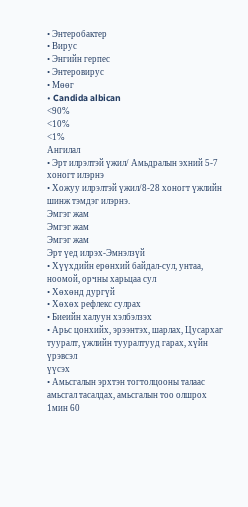• Энтеробактер
• Вирус
• Энгийн герпес
• Энтеровирус
• Мөөг
• Candida albican
<90%
<10%
<1%
Ангилал
• Эрт илрэлтэй үжил/ Амьдралын эхний 5-7 хоногт илэрнэ
• Хожуу илрэлтэй үжил/8-28 хоногт үжлийн шинж тэмдэг илэрнэ.
Эмгэг жам
Эмгэг жам
Эмгэг жам
Эрт үед илрэх-Эмнэлзүй
• Хүүхдийн ерөнхий байдал-сул, унтаа, ноомой, орчны харьцаа сул
• Хөхөнд дургүй
• Хөхөх рефлекс сулрах
• Биеийн халуун хэлбэлзэх
• Арьс цонхийх, эрээнтэх, шарлах, Цусархаг тууралт, үжлийн тууралтууд гарах, хүйн үрэвсэл
үүсэх
• Амьсгалын эрхтэн тогтолцооны талаас амьсгал тасалдах, амьсгалын тоо олшрох 1мин 60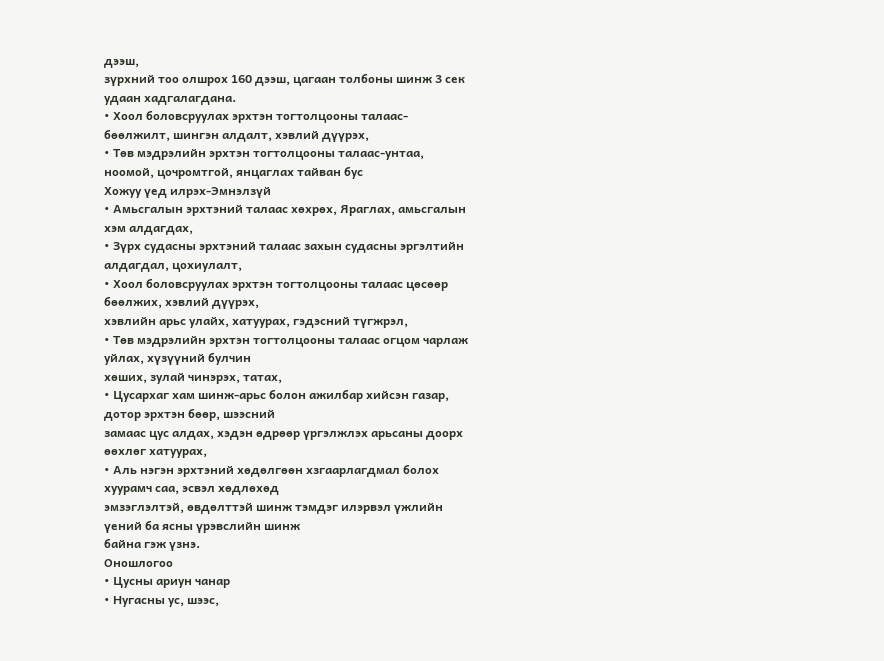дээш,
зүрхний тоо олшрох 160 дээш, цагаан толбоны шинж 3 сек удаан хадгалагдана.
• Хоол боловсруулах эрхтэн тогтолцооны талаас- бөөлжилт, шингэн алдалт, хэвлий дүүрэх,
• Төв мэдрэлийн эрхтэн тогтолцооны талаас-унтаа, ноомой, цочромтгой, янцаглах тайван бус
Хожуу үед илрэх-Эмнэлзүй
• Амьсгалын эрхтэний талаас хөхрөх, Яраглах, амьсгалын хэм алдагдах,
• Зүрх судасны эрхтэний талаас захын судасны эргэлтийн алдагдал, цохиулалт,
• Хоол боловсруулах эрхтэн тогтолцооны талаас цөсөөр бөөлжих, хэвлий дүүрэх,
хэвлийн арьс улайх, хатуурах, гэдэсний түгжрэл,
• Төв мэдрэлийн эрхтэн тогтолцооны талаас огцом чарлаж уйлах, хүзүүний булчин
хөших, зулай чинэрэх, татах,
• Цусархаг хам шинж-арьс болон ажилбар хийсэн газар, дотор эрхтэн бөөр, шээсний
замаас цус алдах, хэдэн өдрөөр үргэлжлэх арьсаны доорх өөхлөг хатуурах,
• Аль нэгэн эрхтэний хөдөлгөөн хзгаарлагдмал болох хуурамч саа, эсвэл хөдлөхөд
эмзэглэлтэй, өвдөлттэй шинж тэмдэг илэрвэл үжлийн үений ба ясны үрэвслийн шинж
байна гэж үзнэ.
Оношлогоо
• Цусны ариун чанар
• Нугасны ус, шээс,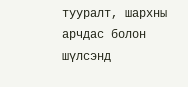тууралт, шархны арчдас болон шүлсэнд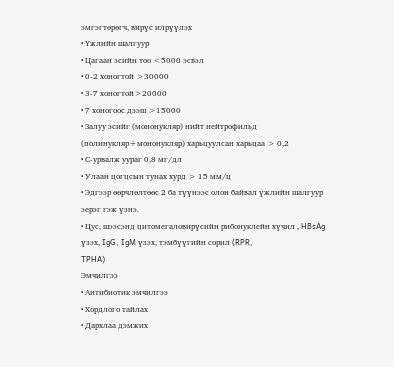эмгэгтөрөгч, вирүс илрүүлэх
• Үжлийн шалгуур
• Цагаан эсийн тоо <5000 эсвэл
• 0-2 хоногтой >30000
• 3-7 хоногтой>20000
• 7 хоногоос дээш >15000
• Залуу эсийг (мононукляр) нийт нейтрофильд (полинукляр+мононукляр) харьцуулсан харьцаа > 0,2
• С-урвалж уураг 0,8 мг/дл
• Улаан цогцсын тунах хурд > 15 мм/ц
• Эдгээр өөрчлөлтөөс 2 ба түүнээс олон байвал үжлийн шалгуур эерэг гэж үзнэ.
• Цус, шээсэнд цитомегаловирүсийн рибонуклейн хүчил , HBsAg үзэх, IgG, IgM үзэх, тэмбүүгийн сорил (RPR,
TPHA)
Эмчилгээ
• Антибиотик эмчилгээ
• Хордлого тайлах
• Дархлаа дэмжих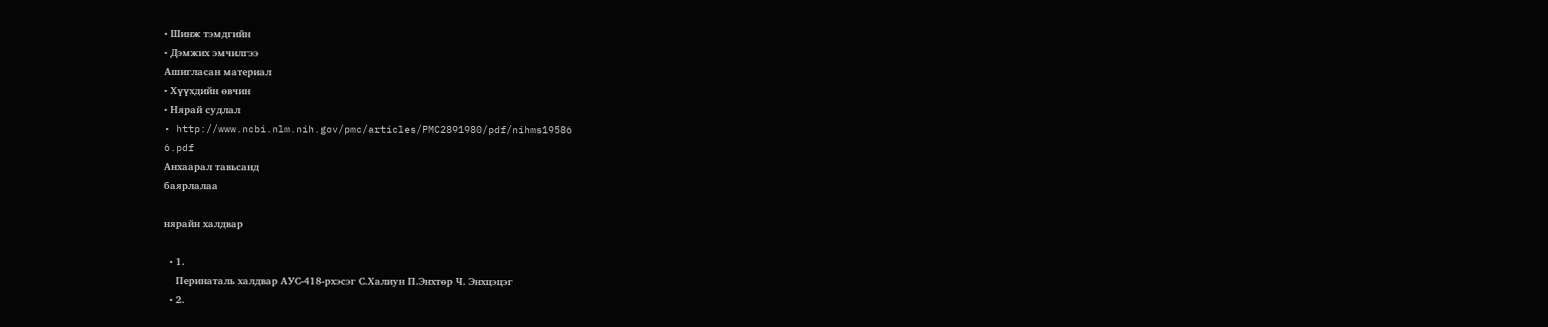• Шинж тэмдгийн
• Дэмжих эмчилгээ
Ашигласан материал
• Хүүхдийн өвчин
• Нярай судлал
• http://www.ncbi.nlm.nih.gov/pmc/articles/PMC2891980/pdf/nihms19586
6.pdf
Анхаарал тавьсанд
баярлалаа

нярайн халдвар

  • 1.
    Перинаталь халдвар АУС-418-рхэсэг С.Халиун П.Энхтөр Ч. Энхцэцэг
  • 2.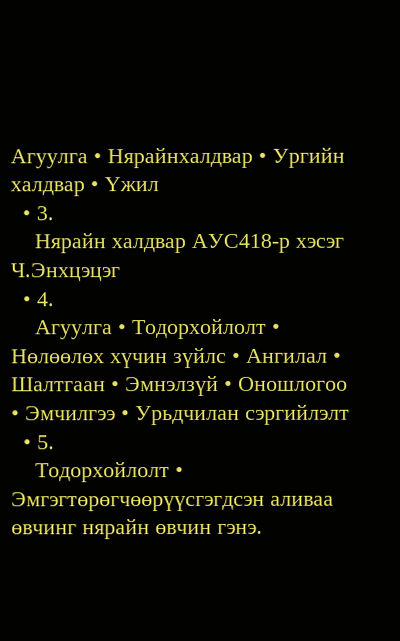Агуулга • Нярайнхалдвар • Ургийн халдвар • Үжил
  • 3.
    Нярайн халдвар АУС418-р хэсэг Ч.Энхцэцэг
  • 4.
    Агуулга • Тодорхойлолт • Нөлөөлөх хүчин зүйлс • Ангилал • Шалтгаан • Эмнэлзүй • Оношлогоо • Эмчилгээ • Урьдчилан сэргийлэлт
  • 5.
    Тодорхойлолт • Эмгэгтөрөгчөөрүүсгэгдсэн аливаа өвчинг нярайн өвчин гэнэ.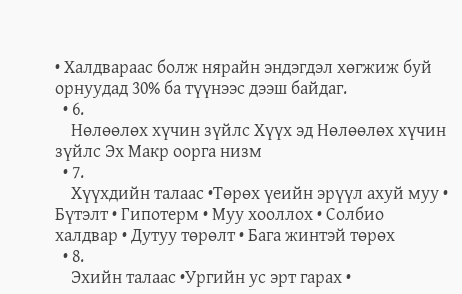• Халдвараас болж нярайн эндэгдэл хөгжиж буй орнуудад 30% ба түүнээс дээш байдаг.
  • 6.
    Нөлөөлөх хүчин зүйлс Хүүх эд Нөлөөлөх хүчин зүйлс Эх Макр оорга низм
  • 7.
    Хүүхдийн талаас •Төрөх үеийн эрүүл ахуй муу • Бүтэлт • Гипотерм • Муу хооллох • Солбио халдвар • Дутуу төрөлт • Бага жинтэй төрөх
  • 8.
    Эхийн талаас •Ургийн ус эрт гарах •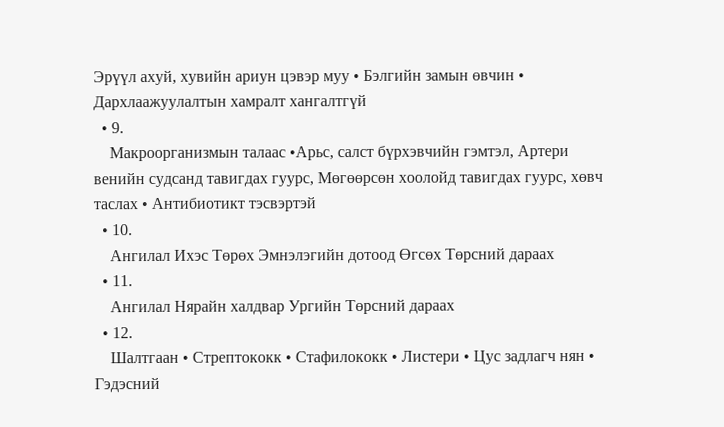Эрүүл ахуй, хувийн ариун цэвэр муу • Бэлгийн замын өвчин • Дархлаажуулалтын хамралт хангалтгүй
  • 9.
    Макроорганизмын талаас •Арьс, салст бүрхэвчийн гэмтэл, Артери венийн судсанд тавигдах гуурс, Мөгөөрсөн хоолойд тавигдах гуурс, хөвч таслах • Антибиотикт тэсвэртэй
  • 10.
    Ангилал Ихэс Төрөх Эмнэлэгийн дотоод Өгсөх Төрсний дараах
  • 11.
    Ангилал Нярайн халдвар Ургийн Төрсний дараах
  • 12.
    Шалтгаан • Стрептококк • Стафилококк • Листери • Цус задлагч нян • Гэдэсний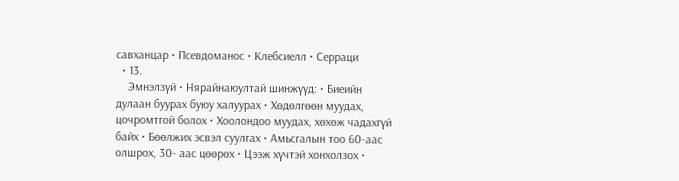савханцар • Псевдоманос • Клебсиелл • Серраци
  • 13.
    Эмнэлзүй • Нярайнаюултай шинжүүд: • Биеийн дулаан буурах буюу халуурах • Хөдөлгөөн муудах, цочромтгой болох • Хоолондоо муудах, хөхөж чадахгүй байх • Бөөлжих эсвэл суулгах • Амьсгалын тоо 60-аас олшрох, 30- аас цөөрөх • Цээж хүчтэй хонхолзох •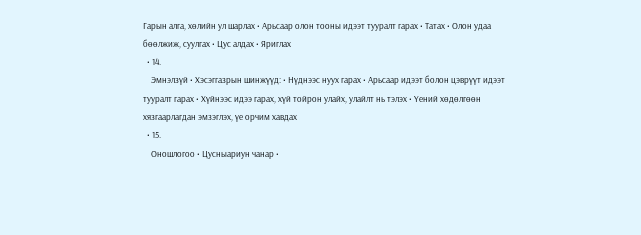Гарын алга, хөлийн ул шарлах • Арьсаар олон тооны идээт тууралт гарах • Татах • Олон удаа бөөлжиж, суулгах • Цус алдах • Яриглах
  • 14.
    Эмнэлзүй • Хэсэггазрын шинжүүд: • Нүднээс нуух гарах • Арьсаар идээт болон цэврүүт идээт тууралт гарах • Хүйнээс идээ гарах, хүй тойрон улайх, улайлт нь тэлэх • Үений хөдөлгөөн хязгаарлагдан эмзэглэх, үе орчим хавдах
  • 15.
    Оношлогоо • Цусныариун чанар •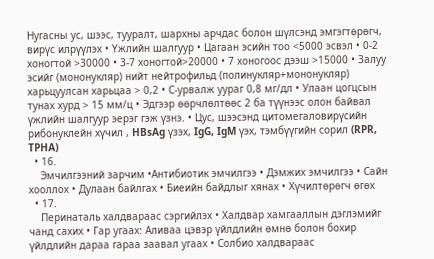Нугасны ус, шээс, тууралт, шархны арчдас болон шүлсэнд эмгэгтөрөгч, вирүс илрүүлэх • Үжлийн шалгуур • Цагаан эсийн тоо <5000 эсвэл • 0-2 хоногтой >30000 • 3-7 хоногтой>20000 • 7 хоногоос дээш >15000 • Залуу эсийг (мононукляр) нийт нейтрофильд (полинукляр+мононукляр) харьцуулсан харьцаа > 0,2 • С-урвалж уураг 0,8 мг/дл • Улаан цогцсын тунах хурд > 15 мм/ц • Эдгээр өөрчлөлтөөс 2 ба түүнээс олон байвал үжлийн шалгуур эерэг гэж үзнэ. • Цус, шээсэнд цитомегаловирүсийн рибонуклейн хүчил , HBsAg үзэх, IgG, IgM үэх, тэмбүүгийн сорил (RPR, TPHA)
  • 16.
    Эмчилгээний зарчим •Антибиотик эмчилгээ • Дэмжих эмчилгээ • Сайн хооллох • Дулаан байлгах • Биеийн байдлыг хянах • Хүчилтөрөгч өгөх
  • 17.
    Перинаталь халдвараас сэргийлэх • Халдвар хамгааллын дэглэмийг чанд сахих • Гар угаах: Аливаа цэвэр үйлдлийн өмнө болон бохир үйлдлийн дараа гараа заавал угаах • Солбио халдвараас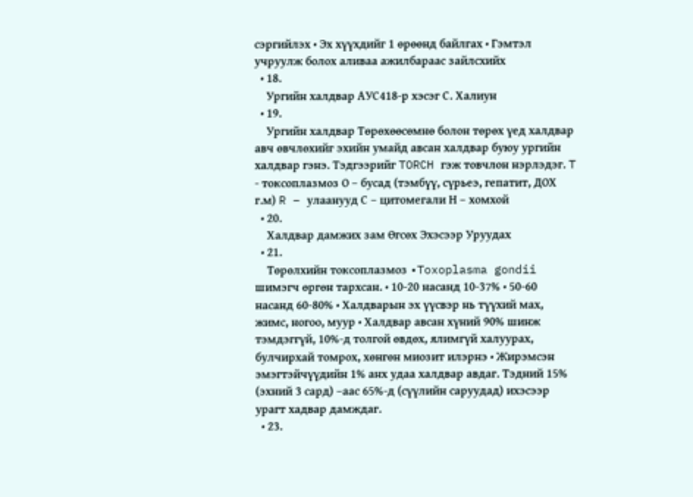сэргийлэх • Эх хүүхдийг 1 өрөөнд байлгах • Гэмтэл учруулж болох аливаа ажилбараас зайлсхийх
  • 18.
    Ургийн халдвар АУС418-р хэсэг С. Халиун
  • 19.
    Ургийн халдвар Төрөхөөсөмнө болон төрөх үед халдвар авч өвчлөхийг эхийн умайд авсан халдвар буюу ургийн халдвар гэнэ. Тэдгээрийг TORCH гэж товчлон нэрлэдэг. T - токсоплазмоз О – бусад (тэмбүү, сүрьеэ, гепатит, ДОХ г.м) R – улаанууд С – цитомегали Н – хомхой
  • 20.
    Халдвар дамжих зам Өгсөх Эхэсээр Уруудах
  • 21.
    Төрөлхийн токсоплазмоз •Toxoplasma gondii шимэгч өргөн тархсан. • 10-20 насанд 10-37% • 50-60 насанд 60-80% • Халдварын эх үүсвэр нь түүхий мах, жимс, ногоо, муур • Халдвар авсан хүний 90% шинж тэмдэггүй, 10%-д толгой өвдөх, ялимгүй халуурах, булчирхай томрох, хөнгөн миозит илэрнэ • Жирэмсэн эмэгтэйчүүдийн 1% анх удаа халдвар авдаг. Тэдний 15% (эхний 3 сард) –аас 65%-д (сүүлийн саруудад) ихэсээр урагт хадвар дамждаг.
  • 23.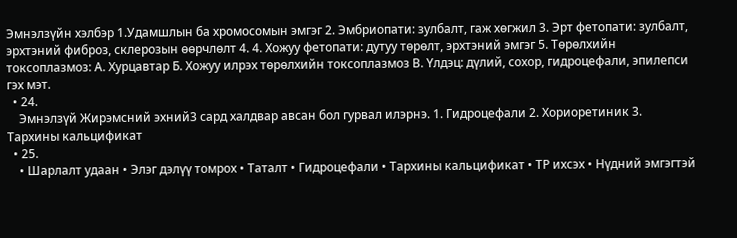Эмнэлзүйн хэлбэр 1.Удамшлын ба хромосомын эмгэг 2. Эмбриопати: зулбалт, гаж хөгжил 3. Эрт фетопати: зулбалт, эрхтэний фиброз, склерозын өөрчлөлт 4. 4. Хожуу фетопати: дутуу төрөлт, эрхтэний эмгэг 5. Төрөлхийн токсоплазмоз: А. Хурцавтар Б. Хожуу илрэх төрөлхийн токсоплазмоз В. Үлдэц: дүлий, сохор, гидроцефали, эпилепси гэх мэт.
  • 24.
    Эмнэлзүй Жирэмсний эхний3 сард халдвар авсан бол гурвал илэрнэ. 1. Гидроцефали 2. Хориоретиник 3. Тархины кальцификат
  • 25.
    • Шарлалт удаан • Элэг дэлүү томрох • Таталт • Гидроцефали • Тархины кальцификат • ТР ихсэх • Нүдний эмгэгтэй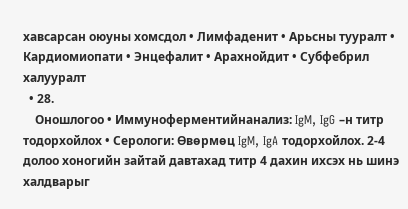хавсарсан оюуны хомсдол • Лимфаденит • Арьсны тууралт • Кардиомиопати • Энцефалит • Арахнойдит • Субфебрил халууралт
  • 28.
    Оношлогоо • Иммуноферментийнанализ: IgM, IgG –н титр тодорхойлох • Серологи: Өвөрмөц IgM, IgA тодорхойлох. 2-4 долоо хоногийн зайтай давтахад титр 4 дахин ихсэх нь шинэ халдварыг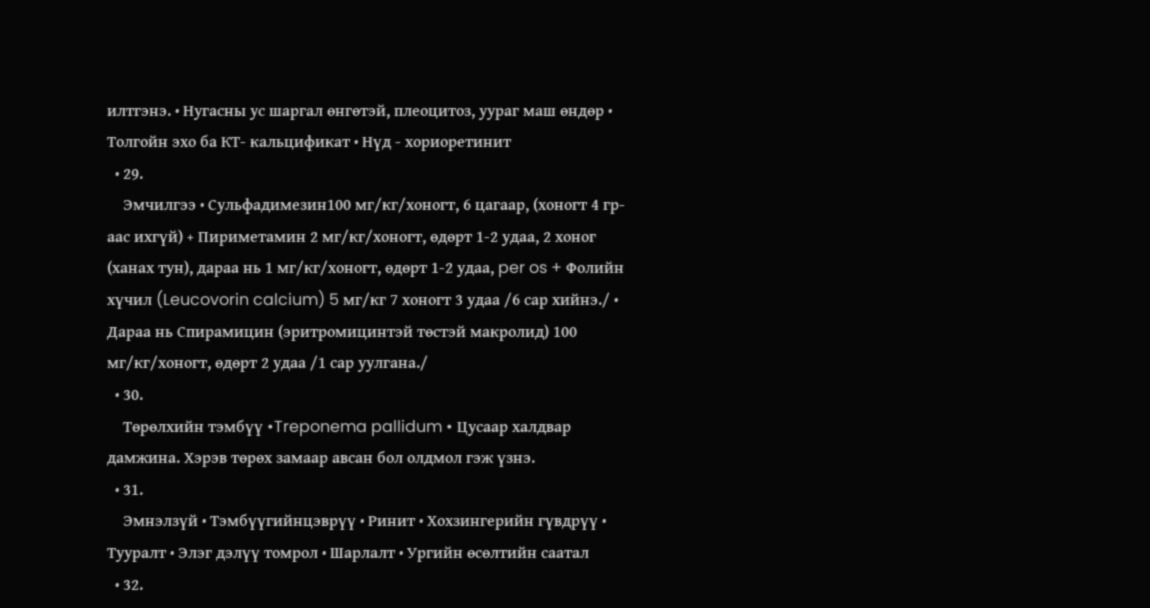илтгэнэ. • Нугасны ус шаргал өнгөтэй, плеоцитоз, уураг маш өндөр • Толгойн эхо ба КТ- кальцификат • Нүд - хориоретинит
  • 29.
    Эмчилгээ • Сульфадимезин100 мг/кг/хоногт, 6 цагаар, (хоногт 4 гр-аас ихгүй) + Пириметамин 2 мг/кг/хоногт, өдөрт 1-2 удаа, 2 хоног (ханах тун), дараа нь 1 мг/кг/хоногт, өдөрт 1-2 удаа, per os + Фолийн хүчил (Leucovorin calcium) 5 мг/кг 7 хоногт 3 удаа /6 сар хийнэ./ • Дараа нь Спирамицин (эритромицинтэй төстэй макролид) 100 мг/кг/хоногт, өдөрт 2 удаа /1 сар уулгана./
  • 30.
    Төрөлхийн тэмбүү •Treponema pallidum • Цусаар халдвар дамжина. Хэрэв төрөх замаар авсан бол олдмол гэж үзнэ.
  • 31.
    Эмнэлзүй • Тэмбүүгийнцэврүү • Ринит • Хохзингерийн гүвдрүү • Тууралт • Элэг дэлүү томрол • Шарлалт • Ургийн өсөлтийн саатал
  • 32.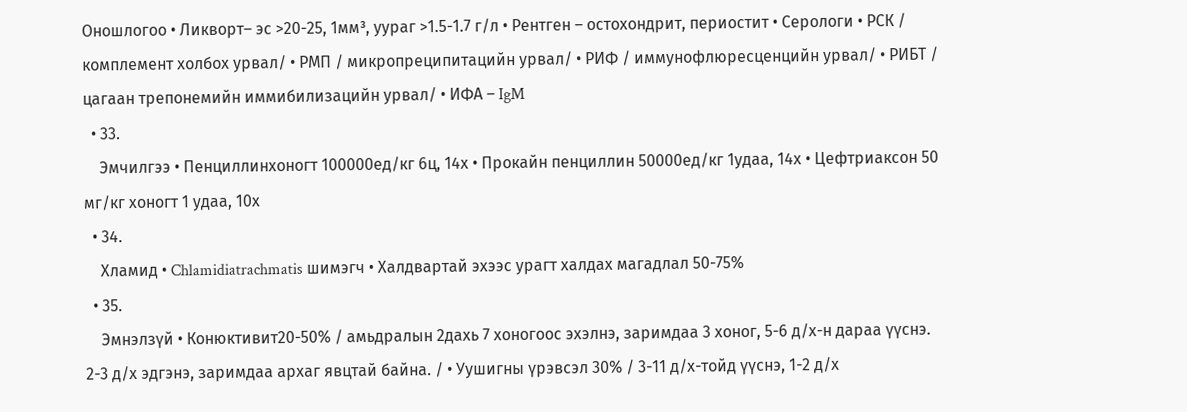Оношлогоо • Ликворт– эс >20-25, 1мм³, уураг >1.5-1.7 г/л • Рентген – остохондрит, периостит • Серологи • РСК / комплемент холбох урвал/ • РМП / микропреципитацийн урвал/ • РИФ / иммунофлюресценцийн урвал/ • РИБТ / цагаан трепонемийн иммибилизацийн урвал/ • ИФА – IgM
  • 33.
    Эмчилгээ • Пенциллинхоногт 100000ед/кг 6ц, 14х • Прокайн пенциллин 50000ед/кг 1удаа, 14х • Цефтриаксон 50 мг/кг хоногт 1 удаа, 10х
  • 34.
    Хламид • Chlamidiatrachmatis шимэгч • Халдвартай эхээс урагт халдах магадлал 50-75%
  • 35.
    Эмнэлзүй • Конюктивит20-50% / амьдралын 2дахь 7 хоногоос эхэлнэ, заримдаа 3 хоног, 5-6 д/х-н дараа үүснэ. 2-3 д/х эдгэнэ, заримдаа архаг явцтай байна. / • Уушигны үрэвсэл 30% / 3-11 д/х-тойд үүснэ, 1-2 д/х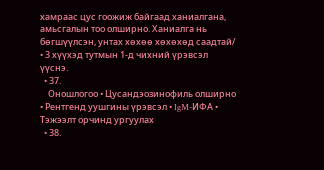хамраас цус гоожиж байгаад ханиалгана, амьсгалын тоо олширно. Ханиалга нь бөгшүүлсэн, унтах хөхөө хөхөхөд саадтай/ • 3 хүүхэд тутмын 1-д чихний үрэвсэл үүснэ.
  • 37.
    Оношлогоо • Цусандэозинофиль олширно • Рентгенд уушгины үрэвсэл • IgM-ИФА • Тэжээлт орчинд ургуулах
  • 38.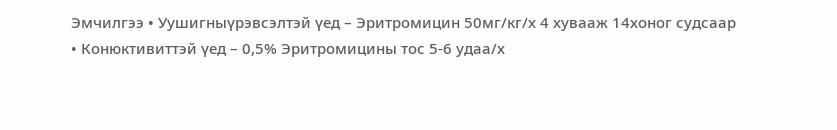Эмчилгээ • Уушигныүрэвсэлтэй үед – Эритромицин 50мг/кг/х 4 хувааж 14хоног судсаар • Конюктивиттэй үед – 0,5% Эритромицины тос 5-6 удаа/х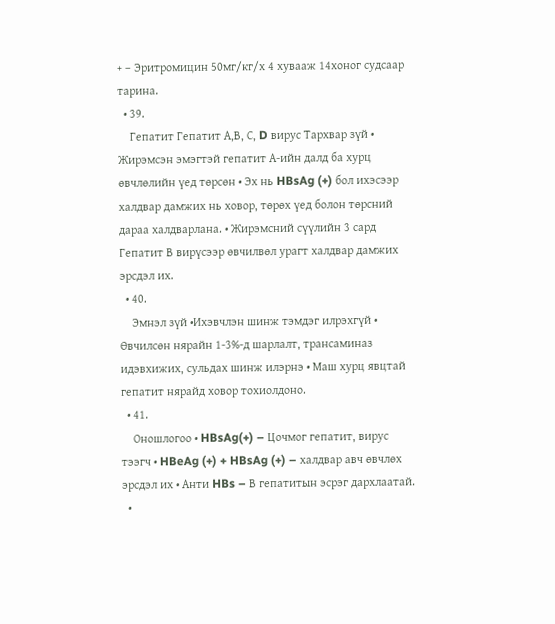+ – Эритромицин 50мг/кг/х 4 хувааж 14хоног судсаар тарина.
  • 39.
    Гепатит Гепатит А,В, С, D вирус Тархвар зүй • Жирэмсэн эмэгтэй гепатит А-ийн далд ба хурц өвчлөлийн үед төрсөн • Эх нь HBsAg (+) бол ихэсээр халдвар дамжих нь ховор, төрөх үед болон төрсний дараа халдварлана. • Жирэмсний сүүлийн 3 сард Гепатит В вирүсээр өвчилвөл урагт халдвар дамжих эрсдэл их.
  • 40.
    Эмнэл зүй •Ихэвчлэн шинж тэмдэг илрэхгүй • Өвчилсөн нярайн 1-3%-д шарлалт, трансаминаз идэвхижих, сульдах шинж илэрнэ • Маш хурц явцтай гепатит нярайд ховор тохиолдоно.
  • 41.
    Оношлогоо • HBsAg(+) – Цочмог гепатит, вирус тээгч • HBeAg (+) + HBsAg (+) – халдвар авч өвчлөх эрсдэл их • Анти HBs – В гепатитын эсрэг дархлаатай.
  •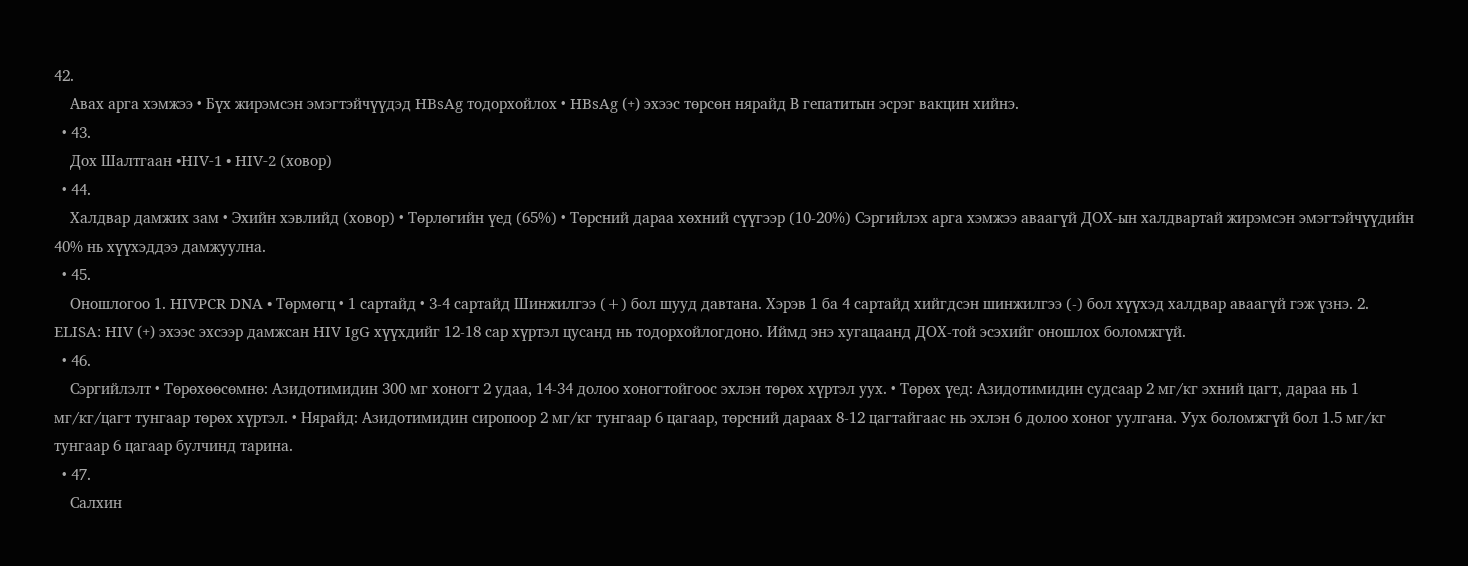42.
    Авах арга хэмжээ • Бүх жирэмсэн эмэгтэйчүүдэд HBsAg тодорхойлох • HBsAg (+) эхээс төрсөн нярайд В гепатитын эсрэг вакцин хийнэ.
  • 43.
    Дох Шалтгаан •HIV-1 • HIV-2 (ховор)
  • 44.
    Халдвар дамжих зам • Эхийн хэвлийд (ховор) • Төрлөгийн үед (65%) • Төрсний дараа хөхний сүүгээр (10-20%) Сэргийлэх арга хэмжээ аваагүй ДОХ-ын халдвартай жирэмсэн эмэгтэйчүүдийн 40% нь хүүхэддээ дамжуулна.
  • 45.
    Оношлогоо 1. HIVPCR DNA • Төрмөгц • 1 сартайд • 3-4 сартайд Шинжилгээ (+) бол шууд давтана. Хэрэв 1 ба 4 сартайд хийгдсэн шинжилгээ (-) бол хүүхэд халдвар аваагүй гэж үзнэ. 2. ELISA: HIV (+) эхээс эхсээр дамжсан HIV IgG хүүхдийг 12-18 сар хүртэл цусанд нь тодорхойлогдоно. Иймд энэ хугацаанд ДОХ-той эсэхийг оношлох боломжгүй.
  • 46.
    Сэргийлэлт • Төрөхөөсөмнө: Азидотимидин 300 мг хоногт 2 удаа, 14-34 долоо хоногтойгоос эхлэн төрөх хүртэл уух. • Төрөх үед: Азидотимидин судсаар 2 мг/кг эхний цагт, дараа нь 1 мг/кг/цагт тунгаар төрөх хүртэл. • Нярайд: Азидотимидин сиропоор 2 мг/кг тунгаар 6 цагаар, төрсний дараах 8-12 цагтайгаас нь эхлэн 6 долоо хоног уулгана. Уух боломжгүй бол 1.5 мг/кг тунгаар 6 цагаар булчинд тарина.
  • 47.
    Салхин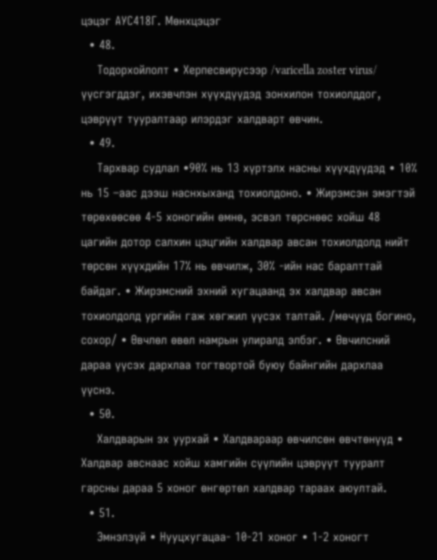цэцэг АУС418Г. Мөнхцэцэг
  • 48.
    Тодорхойлолт • Херпесвирусээр /varicella zoster virus/ үүсгэгддэг, ихэвчлэн хүүхдүүдэд зонхилон тохиолддог, цэврүүт тууралтаар илэрдэг халдварт өвчин.
  • 49.
    Тархвар судлал •90% нь 13 хүртэлх насны хүүхдүүдэд • 10% нь 15 –аас дээш наснхыханд тохиолдоно. • Жирэмсэн эмэгтэй төрөхөөсөө 4-5 хоногийн өмнө, эсвэл төрснөөс хойш 48 цагийн дотор салхин цэцгийн халдвар авсан тохиолдолд нийт төрсөн хүүхдийн 17% нь өвчилж, 30% -ийн нас баралттай байдаг. • Жирэмсний эхний хугацаанд эх халдвар авсан тохиолдолд ургийн гаж хөгжил үүсэх талтай. /мөчүүд богино, сохор/ • Өвчлөл өвөл намрын улиралд элбэг. • Өвчилсний дараа үүсэх дархлаа тогтвортой буюу байнгийн дархлаа үүснэ.
  • 50.
    Халдварын эх уурхай • Халдвараар өвчилсөн өвчтөнүүд • Халдвар авснаас хойш хамгийн сүүлийн цэврүүт тууралт гарсны дараа 5 хоног өнгөртөл халдвар тараах аюултай.
  • 51.
    Эмнэлзүй • Нууцхугацаа- 10-21 хоног • 1-2 хоногт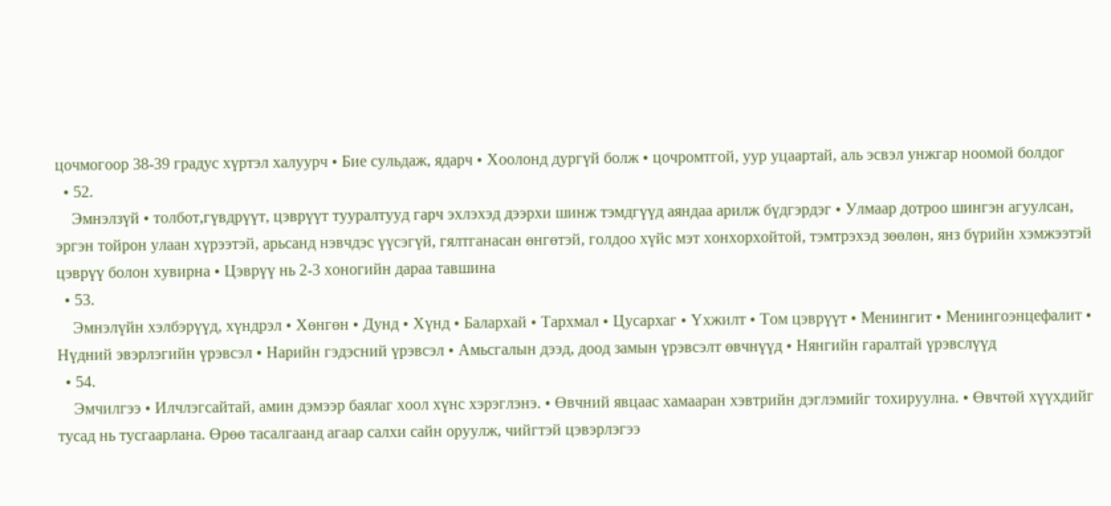цочмогоор 38-39 градус хүртэл халуурч • Бие сульдаж, ядарч • Хоолонд дургүй болж • цочромтгой, уур уцаартай, аль эсвэл унжгар ноомой болдог
  • 52.
    Эмнэлзүй • толбот,гүвдрүүт, цэврүүт тууралтууд гарч эхлэхэд дээрхи шинж тэмдгүүд аяндаа арилж бүдгэрдэг • Улмаар дотроо шингэн агуулсан, эргэн тойрон улаан хүрээтэй, арьсанд нэвчдэс үүсэгүй, гялтганасан өнгөтэй, голдоо хүйс мэт хонхорхойтой, тэмтрэхэд зөөлөн, янз бүрийн хэмжээтэй цэврүү болон хувирна • Цэврүү нь 2-3 хоногийн дараа тавшина
  • 53.
    Эмнэлүйн хэлбэрүүд, хүндрэл • Хөнгөн • Дунд • Хүнд • Балархай • Тархмал • Цусархаг • Үхжилт • Том цэврүүт • Менингит • Менингоэнцефалит • Нүдний эвэрлэгийн үрэвсэл • Нарийн гэдэсний үрэвсэл • Амьсгалын дээд, доод замын үрэвсэлт өвчнүүд • Нянгийн гаралтай үрэвслүүд
  • 54.
    Эмчилгээ • Илчлэгсайтай, амин дэмээр баялаг хоол хүнс хэрэглэнэ. • Өвчний явцаас хамааран хэвтрийн дэглэмийг тохируулна. • Өвчтөй хүүхдийг тусад нь тусгаарлана. Өрөө тасалгаанд агаар салхи сайн оруулж, чийгтэй цэвэрлэгээ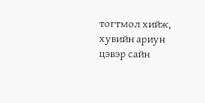тогтмол хийж, хувийн ариун цэвэр сайн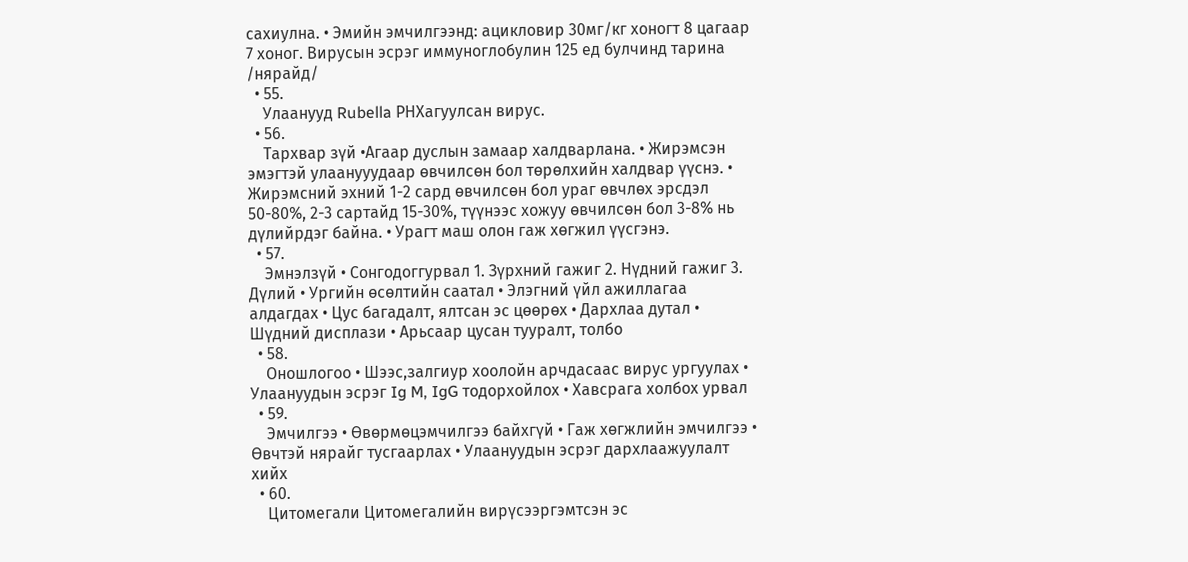сахиулна. • Эмийн эмчилгээнд: ацикловир 30мг/кг хоногт 8 цагаар 7 хоног. Вирусын эсрэг иммуноглобулин 125 ед булчинд тарина /нярайд/
  • 55.
    Улаанууд Rubella РНХагуулсан вирус.
  • 56.
    Тархвар зүй •Агаар дуслын замаар халдварлана. • Жирэмсэн эмэгтэй улаанууудаар өвчилсөн бол төрөлхийн халдвар үүснэ. • Жирэмсний эхний 1-2 сард өвчилсөн бол ураг өвчлөх эрсдэл 50-80%, 2-3 сартайд 15-30%, түүнээс хожуу өвчилсөн бол 3-8% нь дүлийрдэг байна. • Урагт маш олон гаж хөгжил үүсгэнэ.
  • 57.
    Эмнэлзүй • Сонгодоггурвал 1. Зүрхний гажиг 2. Нүдний гажиг 3. Дүлий • Ургийн өсөлтийн саатал • Элэгний үйл ажиллагаа алдагдах • Цус багадалт, ялтсан эс цөөрөх • Дархлаа дутал • Шүдний дисплази • Арьсаар цусан тууралт, толбо
  • 58.
    Оношлогоо • Шээс,залгиур хоолойн арчдасаас вирус ургуулах • Улаануудын эсрэг Ig M, IgG тодорхойлох • Хавсрага холбох урвал
  • 59.
    Эмчилгээ • Өвөрмөцэмчилгээ байхгүй • Гаж хөгжлийн эмчилгээ • Өвчтэй нярайг тусгаарлах • Улаануудын эсрэг дархлаажуулалт хийх
  • 60.
    Цитомегали Цитомегалийн вирүсээргэмтсэн эс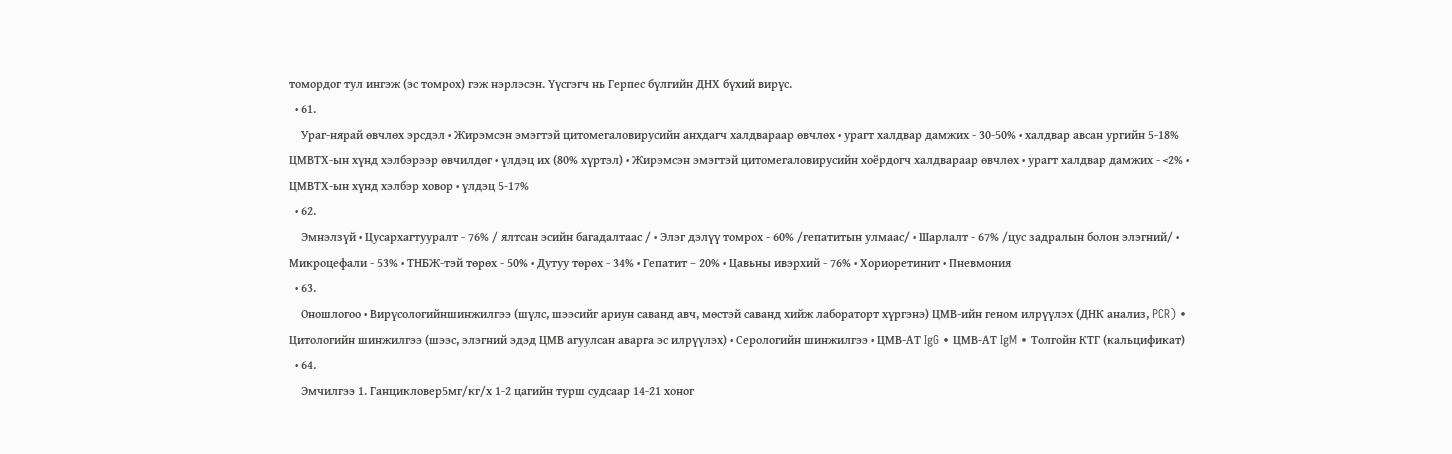томордог тул ингэж (эс томрох) гэж нэрлэсэн. Үүсгэгч нь Герпес бүлгийн ДНХ бүхий вирүс.
  • 61.
    Ураг-нярай өвчлөх эрсдэл • Жирэмсэн эмэгтэй цитомегаловирусийн анхдагч халдвараар өвчлөх • урагт халдвар дамжих - 30-50% • халдвар авсан ургийн 5-18% ЦМВТХ-ын хүнд хэлбэрээр өвчилдөг • үлдэц их (80% хүртэл) • Жирэмсэн эмэгтэй цитомегаловирусийн хоёрдогч халдвараар өвчлөх • урагт халдвар дамжих - <2% • ЦМВТХ-ын хүнд хэлбэр ховор • үлдэц 5-17%
  • 62.
    Эмнэлзүй • Цусархагтууралт - 76% / ялтсан эсийн багадалтаас / • Элэг дэлүү томрох - 60% /гепатитын улмаас/ • Шарлалт - 67% /цус задралын болон элэгний/ • Микроцефали - 53% • ТНБЖ-тэй төрөх - 50% • Дутуу төрөх - 34% • Гепатит – 20% • Цавьны ивэрхий - 76% • Хориоретинит • Пневмония
  • 63.
    Оношлогоо • Вирүсологийншинжилгээ (шүлс, шээсийг ариун саванд авч, мөстэй саванд хийж лабораторт хүргэнэ) ЦМВ-ийн геном илрүүлэх (ДНК анализ, PCR) • Цитологийн шинжилгээ (шээс, элэгний эдэд ЦМВ агуулсан аварга эс илрүүлэх) • Серологийн шинжилгээ • ЦМВ-АТ IgG • ЦМВ-АТ IgM • Толгойн КТГ (кальцификат)
  • 64.
    Эмчилгээ 1. Ганцикловер5мг/кг/х 1-2 цагийн турш судсаар 14-21 хоног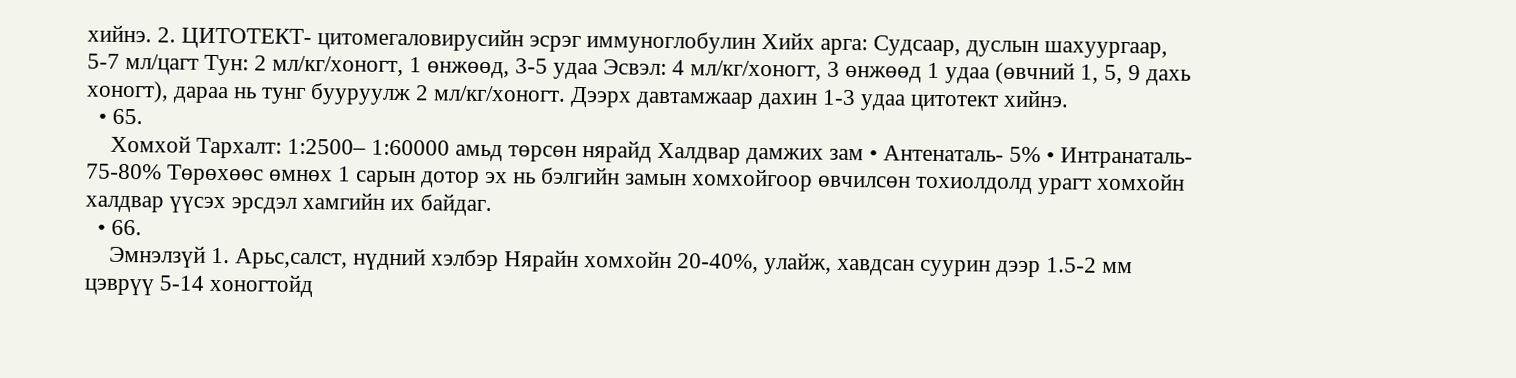хийнэ. 2. ЦИТОТЕКТ- цитомегаловирусийн эсрэг иммуноглобулин Хийх арга: Судсаар, дуслын шахуургаар, 5-7 мл/цагт Тун: 2 мл/кг/хоногт, 1 өнжөөд, 3-5 удаа Эсвэл: 4 мл/кг/хоногт, 3 өнжөөд 1 удаа (өвчний 1, 5, 9 дахь хоногт), дараа нь тунг бууруулж 2 мл/кг/хоногт. Дээрх давтамжаар дахин 1-3 удаа цитотект хийнэ.
  • 65.
    Хомхой Тархалт: 1:2500– 1:60000 амьд төрсөн нярайд Халдвар дамжих зам • Антенаталь- 5% • Интранаталь- 75-80% Төрөхөөс өмнөх 1 сарын дотор эх нь бэлгийн замын хомхойгоор өвчилсөн тохиолдолд урагт хомхойн халдвар үүсэх эрсдэл хамгийн их байдаг.
  • 66.
    Эмнэлзүй 1. Арьс,салст, нүдний хэлбэр Нярайн хомхойн 20-40%, улайж, хавдсан суурин дээр 1.5-2 мм цэврүү 5-14 хоногтойд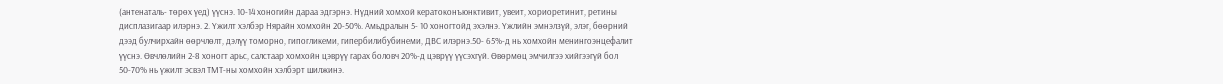(антенаталь- төрөх үед) үүснэ. 10-14 хоногийн дараа эдгэрнэ. Нүдний хомхой кератоконъюнктивит, увеит, хориоретинит, ретины дисплазигаар илэрнэ. 2. Үжилт хэлбэр Нярайн хомхойн 20-50%. Амьдралын 5- 10 хоногтойд эхэлнэ. Үжлийн эмнэлзүй, элэг, бөөрний дээд булчирхайн өөрчлөлт, дэлүү томорно, гипогликеми, гипербилибубинеми, ДВС илэрнэ.50- 65%-д нь хомхойн менингоэнцефалит үүснэ. Өвчлөлийн 2-8 хоногт арьс, салстаар хомхойн цэврүү гарах боловч 20%-д цэврүү үүсэхгүй. Өвөрмөц эмчилгээ хийгээгүй бол 50-70% нь үжилт эсвэл ТМТ-ны хомхойн хэлбэрт шилжинэ.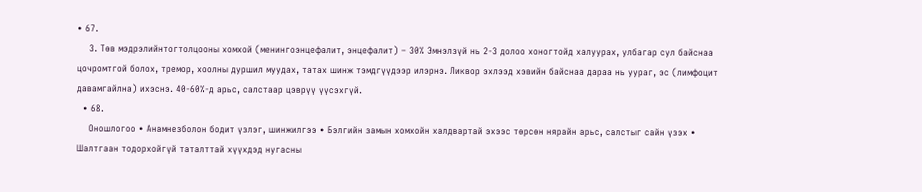• 67.
    3. Төв мэдрэлийнтогтолцооны хомхой (менингоэнцефалит, энцефалит) – 30% Эмнэлзүй нь 2-3 долоо хоногтойд халуурах, улбагар сул байснаа цочромтгой болох, тремор, хоолны дуршил муудах, татах шинж тэмдгүүдээр илэрнэ. Ликвор эхлээд хэвийн байснаа дараа нь уураг, эс (лимфоцит давамгайлна) ихэснэ. 40-60%-д арьс, салстаар цэврүү үүсэхгүй.
  • 68.
    Оношлогоо • Анамнезболон бодит үзлэг, шинжилгээ • Бэлгийн замын хомхойн халдвартай эхээс төрсөн нярайн арьс, салстыг сайн үзэх • Шалтгаан тодорхойгүй таталттай хүүхдэд нугасны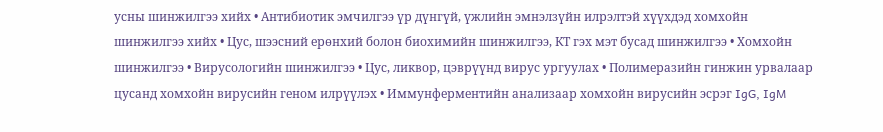усны шинжилгээ хийх • Антибиотик эмчилгээ үр дүнгүй, үжлийн эмнэлзүйн илрэлтэй хүүхдэд хомхойн шинжилгээ хийх • Цус, шээсний ерөнхий болон биохимийн шинжилгээ, КТ гэх мэт бусад шинжилгээ • Хомхойн шинжилгээ • Вирусологийн шинжилгээ • Цус, ликвор, цэврүүнд вирус ургуулах • Полимеразийн гинжин урвалаар цусанд хомхойн вирусийн геном илрүүлэх • Иммунферментийн анализаар хомхойн вирусийн эсрэг IgG, IgM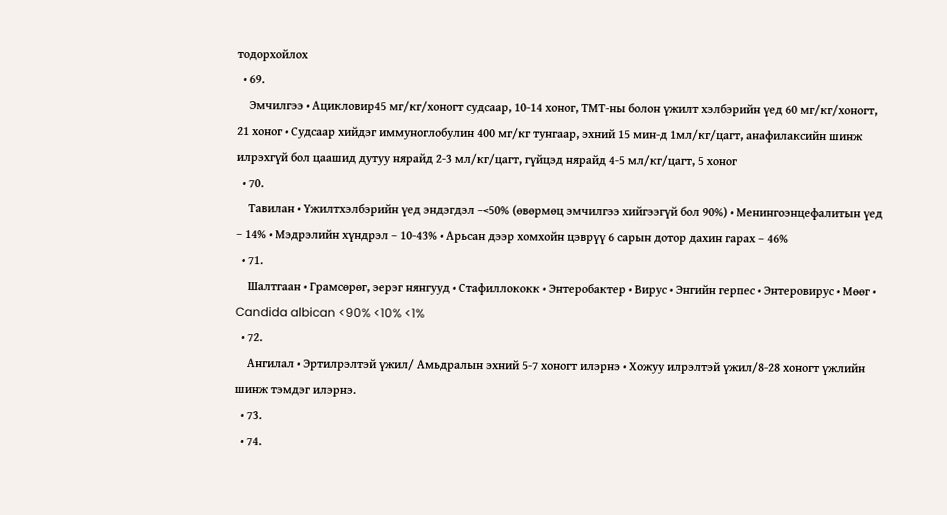тодорхойлох
  • 69.
    Эмчилгээ • Ацикловир45 мг/кг/хоногт судсаар, 10-14 хоног, ТМТ-ны болон үжилт хэлбэрийн үед 60 мг/кг/хоногт, 21 хоног • Судсаар хийдэг иммуноглобулин 400 мг/кг тунгаар, эхний 15 мин-д 1мл/кг/цагт, анафилаксийн шинж илрэхгүй бол цаашид дутуу нярайд 2-3 мл/кг/цагт, гүйцэд нярайд 4-5 мл/кг/цагт, 5 хоног
  • 70.
    Тавилан • Үжилтхэлбэрийн үед эндэгдэл –<50% (өвөрмөц эмчилгээ хийгээгүй бол 90%) • Менингоэнцефалитын үед – 14% • Мэдрэлийн хүндрэл – 10-43% • Арьсан дээр хомхойн цэврүү 6 сарын дотор дахин гарах – 46%
  • 71.
    Шалтгаан • Грамсөрөг, эерэг нянгууд • Стафиллококк • Энтеробактер • Вирус • Энгийн герпес • Энтеровирус • Мөөг • Candida albican <90% <10% <1%
  • 72.
    Ангилал • Эртилрэлтэй үжил/ Амьдралын эхний 5-7 хоногт илэрнэ • Хожуу илрэлтэй үжил/8-28 хоногт үжлийн шинж тэмдэг илэрнэ.
  • 73.
  • 74.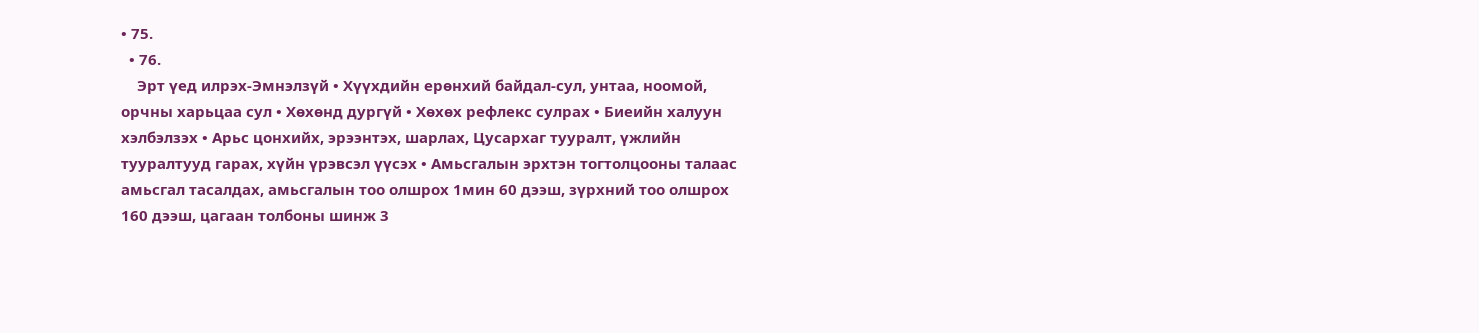• 75.
  • 76.
    Эрт үед илрэх-Эмнэлзүй • Хүүхдийн ерөнхий байдал-сул, унтаа, ноомой, орчны харьцаа сул • Хөхөнд дургүй • Хөхөх рефлекс сулрах • Биеийн халуун хэлбэлзэх • Арьс цонхийх, эрээнтэх, шарлах, Цусархаг тууралт, үжлийн тууралтууд гарах, хүйн үрэвсэл үүсэх • Амьсгалын эрхтэн тогтолцооны талаас амьсгал тасалдах, амьсгалын тоо олшрох 1мин 60 дээш, зүрхний тоо олшрох 160 дээш, цагаан толбоны шинж 3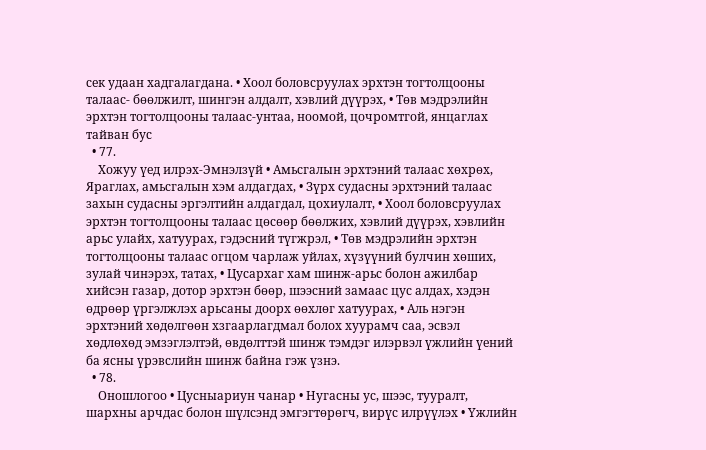сек удаан хадгалагдана. • Хоол боловсруулах эрхтэн тогтолцооны талаас- бөөлжилт, шингэн алдалт, хэвлий дүүрэх, • Төв мэдрэлийн эрхтэн тогтолцооны талаас-унтаа, ноомой, цочромтгой, янцаглах тайван бус
  • 77.
    Хожуу үед илрэх-Эмнэлзүй • Амьсгалын эрхтэний талаас хөхрөх, Яраглах, амьсгалын хэм алдагдах, • Зүрх судасны эрхтэний талаас захын судасны эргэлтийн алдагдал, цохиулалт, • Хоол боловсруулах эрхтэн тогтолцооны талаас цөсөөр бөөлжих, хэвлий дүүрэх, хэвлийн арьс улайх, хатуурах, гэдэсний түгжрэл, • Төв мэдрэлийн эрхтэн тогтолцооны талаас огцом чарлаж уйлах, хүзүүний булчин хөших, зулай чинэрэх, татах, • Цусархаг хам шинж-арьс болон ажилбар хийсэн газар, дотор эрхтэн бөөр, шээсний замаас цус алдах, хэдэн өдрөөр үргэлжлэх арьсаны доорх өөхлөг хатуурах, • Аль нэгэн эрхтэний хөдөлгөөн хзгаарлагдмал болох хуурамч саа, эсвэл хөдлөхөд эмзэглэлтэй, өвдөлттэй шинж тэмдэг илэрвэл үжлийн үений ба ясны үрэвслийн шинж байна гэж үзнэ.
  • 78.
    Оношлогоо • Цусныариун чанар • Нугасны ус, шээс, тууралт, шархны арчдас болон шүлсэнд эмгэгтөрөгч, вирүс илрүүлэх • Үжлийн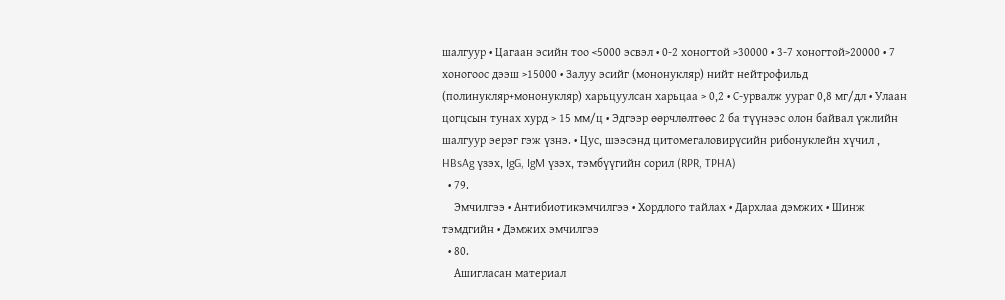шалгуур • Цагаан эсийн тоо <5000 эсвэл • 0-2 хоногтой >30000 • 3-7 хоногтой>20000 • 7 хоногоос дээш >15000 • Залуу эсийг (мононукляр) нийт нейтрофильд (полинукляр+мононукляр) харьцуулсан харьцаа > 0,2 • С-урвалж уураг 0,8 мг/дл • Улаан цогцсын тунах хурд > 15 мм/ц • Эдгээр өөрчлөлтөөс 2 ба түүнээс олон байвал үжлийн шалгуур эерэг гэж үзнэ. • Цус, шээсэнд цитомегаловирүсийн рибонуклейн хүчил , HBsAg үзэх, IgG, IgM үзэх, тэмбүүгийн сорил (RPR, TPHA)
  • 79.
    Эмчилгээ • Антибиотикэмчилгээ • Хордлого тайлах • Дархлаа дэмжих • Шинж тэмдгийн • Дэмжих эмчилгээ
  • 80.
    Ашигласан материал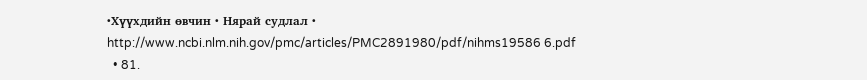•Хүүхдийн өвчин • Нярай судлал • http://www.ncbi.nlm.nih.gov/pmc/articles/PMC2891980/pdf/nihms19586 6.pdf
  • 81.